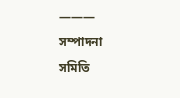———
সম্পাদনা সমিতি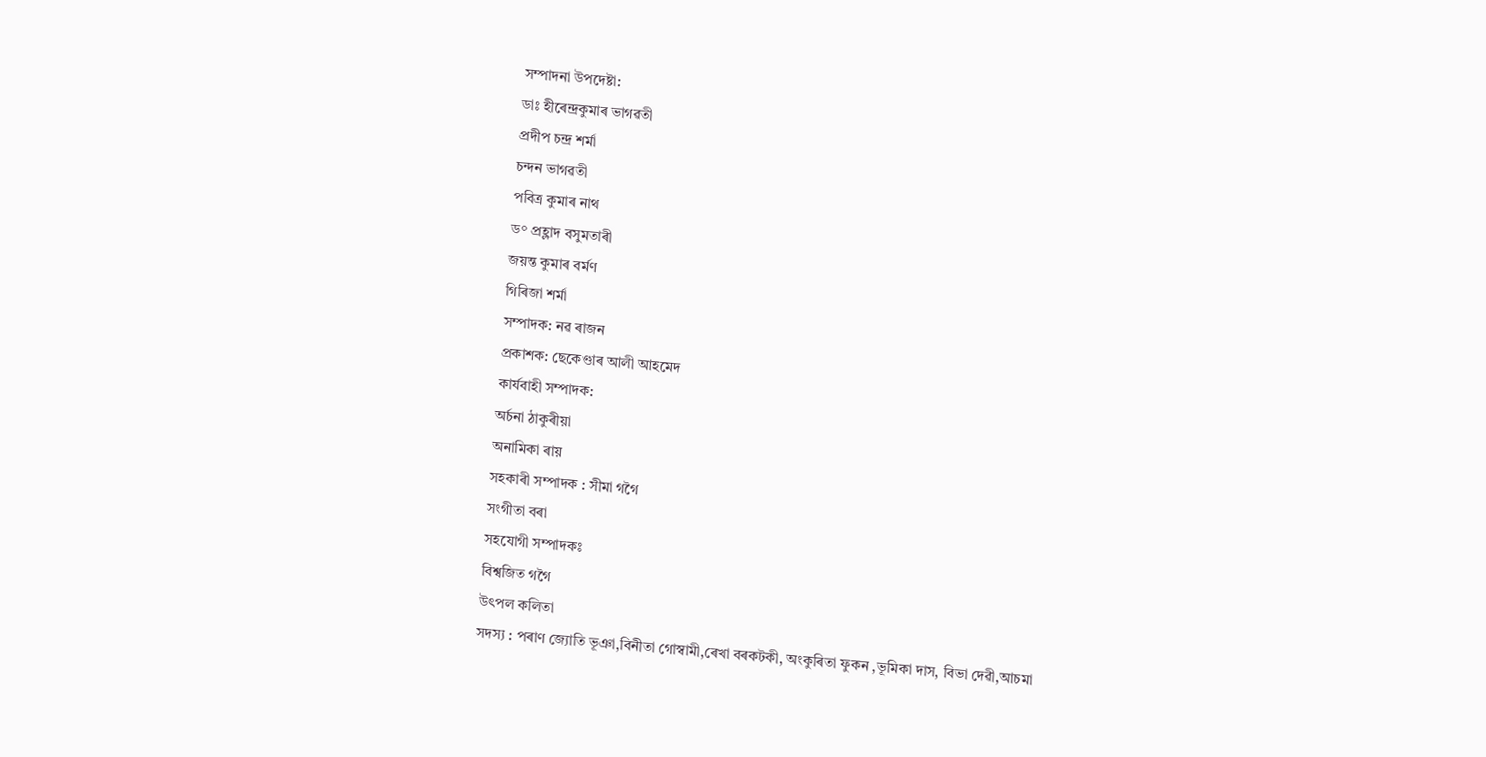সম্পাদনা উপদেষ্টা:
ডাঃ হীৰেন্দ্ৰকুমাৰ ভাগৱতী
প্ৰদীপ চন্দ্ৰ শৰ্মা
চন্দন ভাগৱতী
পবিত্ৰ কুমাৰ নাথ
ড° প্ৰহ্লাদ বসুমতাৰী
জয়ন্ত কুমাৰ বৰ্মণ
গিৰিজা শৰ্মা
সম্পাদক: নৱ ৰাজন
প্ৰকাশক: ছেকেণ্ডাৰ আলী আহমেদ
কাৰ্যবাহী সম্পাদক:
অৰ্চনা ঠাকুৰীয়া
অনামিকা ৰায়
সহকাৰী সম্পাদক : সীমা গগৈ
সংগীতা বৰা
সহযোগী সম্পাদকঃ
বিশ্বজিত গগৈ
উৎপল কলিতা
সদস্য : পৰাণ জ্যোতি ভূঞা,বিনীতা গোস্বামী,ৰেখা বৰকটকী, অংকুৰিতা ফুকন ,ভূমিকা দাস, বিভা দেৱী,আচমা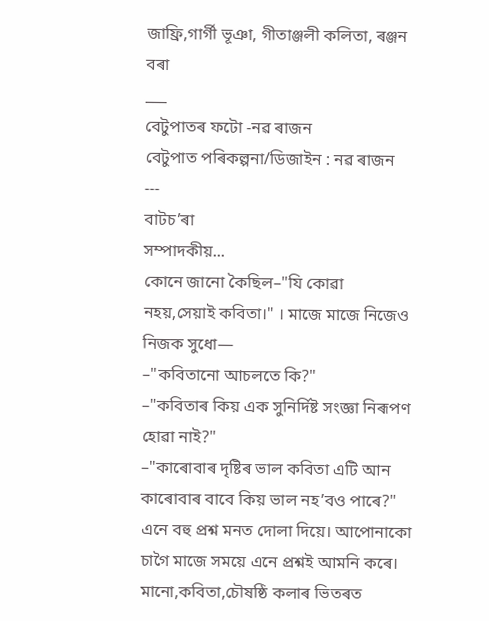জাফ্ৰি,গাৰ্গী ভূঞা, গীতাঞ্জলী কলিতা, ৰঞ্জন বৰা
___
বেটুপাতৰ ফটো -নৱ ৰাজন
বেটুপাত পৰিকল্পনা/ডিজাইন : নৱ ৰাজন
---
বাটচ’ৰা
সম্পাদকীয়...
কোনে জানো কৈছিল–"যি কোৱা নহয়,সেয়াই কবিতা।" । মাজে মাজে নিজেও নিজক সুধো—
–"কবিতানো আচলতে কি?"
–"কবিতাৰ কিয় এক সুনিৰ্দিষ্ট সংজ্ঞা নিৰূপণ হোৱা নাই?"
–"কাৰোবাৰ দৃষ্টিৰ ভাল কবিতা এটি আন কাৰোবাৰ বাবে কিয় ভাল নহ’বও পাৰে?"
এনে বহু প্ৰশ্ন মনত দোলা দিয়ে। আপোনাকো চাগৈ মাজে সময়ে এনে প্ৰশ্নই আমনি কৰে।
মানো,কবিতা,চৌষষ্ঠি কলাৰ ভিতৰত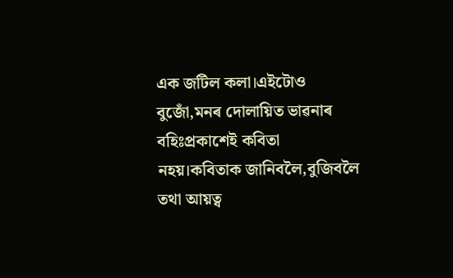এক জটিল কলা।এইটোও বুজোঁ,মনৰ দোলায়িত ভাৱনাৰ বহিঃপ্ৰকাশেই কবিতা নহয়।কবিতাক জানিবলৈ,বুজিবলৈ তথা আয়ত্ব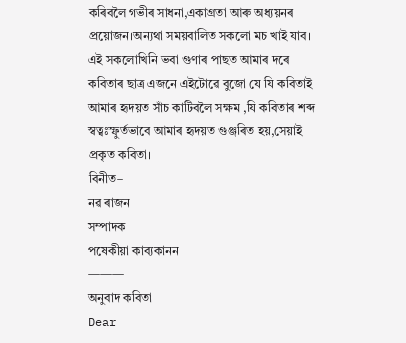কৰিবলৈ গভীৰ সাধনা,একাগ্ৰতা আৰু অধ্যয়নৰ প্ৰয়োজন।অন্যথা সময়বালিত সকলো মচ খাই যাব।
এই সকলোখিনি ভবা গুণাৰ পাছত আমাৰ দৰে কবিতাৰ ছাত্ৰ এজনে এইটোৱে বুজো যে যি কবিতাই আমাৰ হৃদয়ত সাঁচ কাটিবলৈ সক্ষম ,যি কবিতাৰ শব্দ স্বত্বঃস্ফুৰ্তভাবে আমাৰ হৃদয়ত গুঞ্জৰিত হয়,সেয়াই প্ৰকৃত কবিতা।
বিনীত–
নৱ ৰাজন
সম্পাদক
পষেকীয়া কাব্যকানন
———
অনুবাদ কবিতা
Dear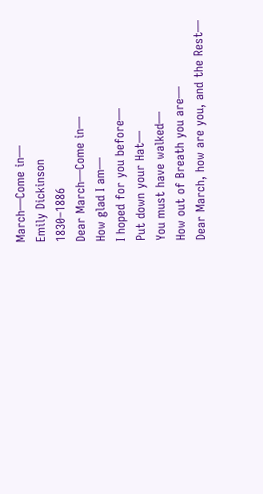March—Come in—
Emily Dickinson
1830–1886
Dear March—Come in—
How glad I am—
I hoped for you before—
Put down your Hat—
You must have walked—
How out of Breath you are—
Dear March, how are you, and the Rest—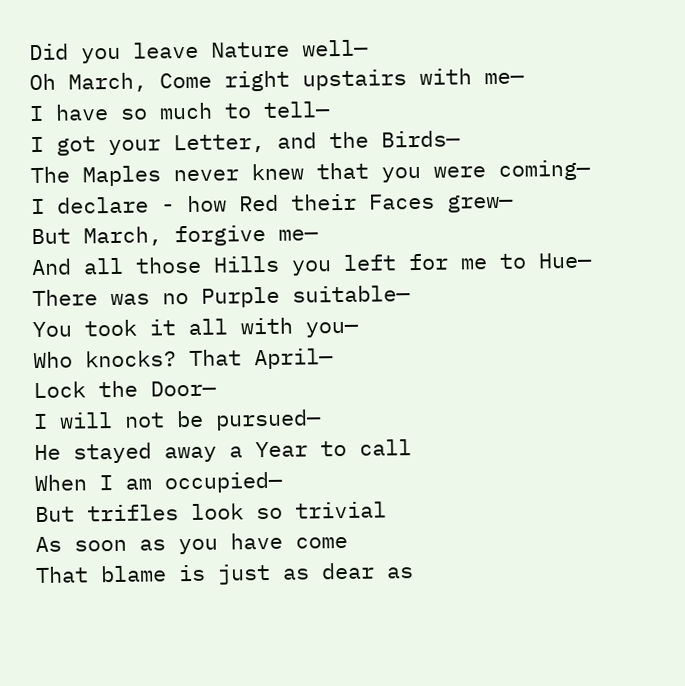Did you leave Nature well—
Oh March, Come right upstairs with me—
I have so much to tell—
I got your Letter, and the Birds—
The Maples never knew that you were coming—
I declare - how Red their Faces grew—
But March, forgive me—
And all those Hills you left for me to Hue—
There was no Purple suitable—
You took it all with you—
Who knocks? That April—
Lock the Door—
I will not be pursued—
He stayed away a Year to call
When I am occupied—
But trifles look so trivial
As soon as you have come
That blame is just as dear as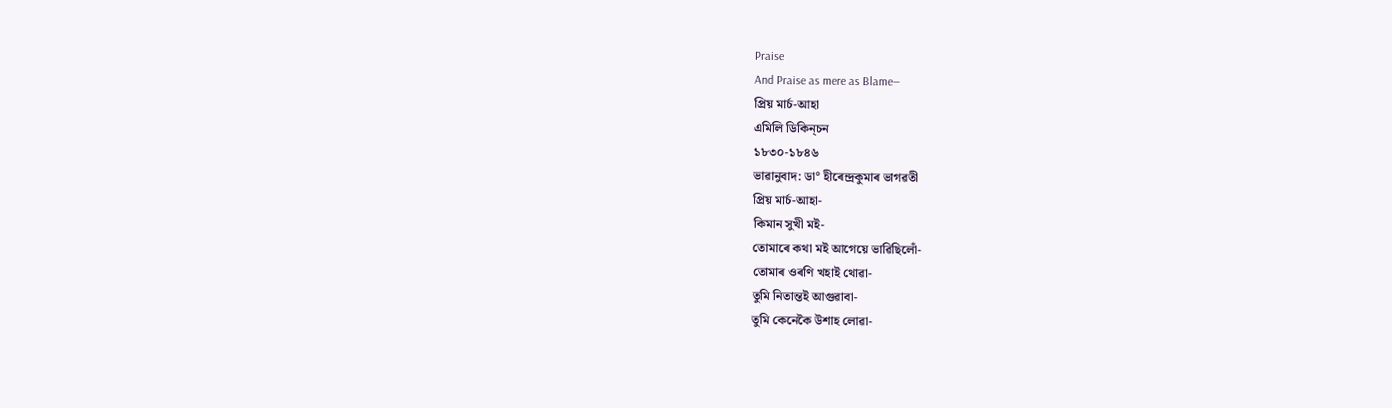Praise
And Praise as mere as Blame—
প্ৰিয় মাৰ্চ-আহা
এমিলি ডিকিন্চন
১৮৩০-১৮৪৬
ভাৱানুবাদ: ডা° হীৰেন্দ্ৰকুমাৰ ভাগৱতী
প্ৰিয় মাৰ্চ-আহা-
কিমান সুখী মই-
তোমাৰে কথা মই আগেয়ে ভাৱিছিলোঁ-
তোমাৰ ওৰণি খহাই থোৱা-
তুমি নিতান্তই আগুৱাবা-
তুমি কেনেকৈ উশাহ লোৱা-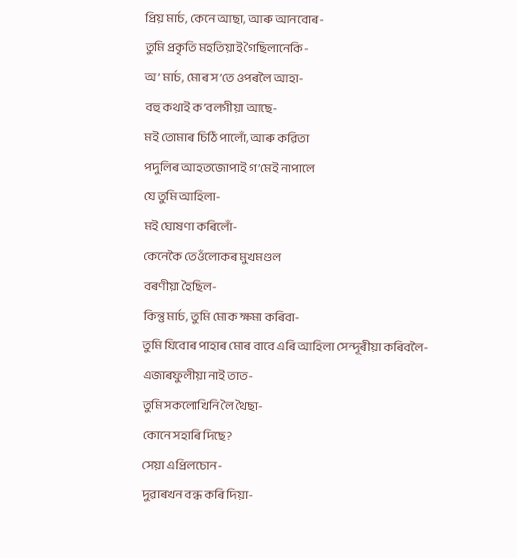প্ৰিয় মাৰ্চ, কেনে আছা, আৰু আনবোৰ-
তুমি প্ৰকৃতি মহতিয়াই গৈছিলানেকি-
অ’ মাৰ্চ, মোৰ স’তে ওপৰলৈ আহা-
বহু কথাই ক’বলগীয়া আছে-
মই তোমাৰ চিঠি পালোঁ, আৰু কৱিতা
পদুলিৰ আহতজোপাই গ’মেই নাপালে
যে তুমি আহিলা-
মই ঘোষণা কৰিলোঁ-
কেনেকৈ তেওঁলোকৰ মুখমণ্ডল
বৰণীয়া হৈছিল-
কিন্তু মাৰ্চ, তুমি মোক ক্ষমা কৰিবা-
তুমি যিবোৰ পাহাৰ মোৰ বাবে এৰি আহিলা সেন্দূৰীয়া কৰিবলৈ-
এজাৰফুলীয়া নাই তাত-
তুমি সকলোখিনি লৈ থৈছা-
কোনে সহাৰি দিছে?
সেয়া এপ্ৰিলচোন-
দুৱাৰখন বন্ধ কৰি দিয়া-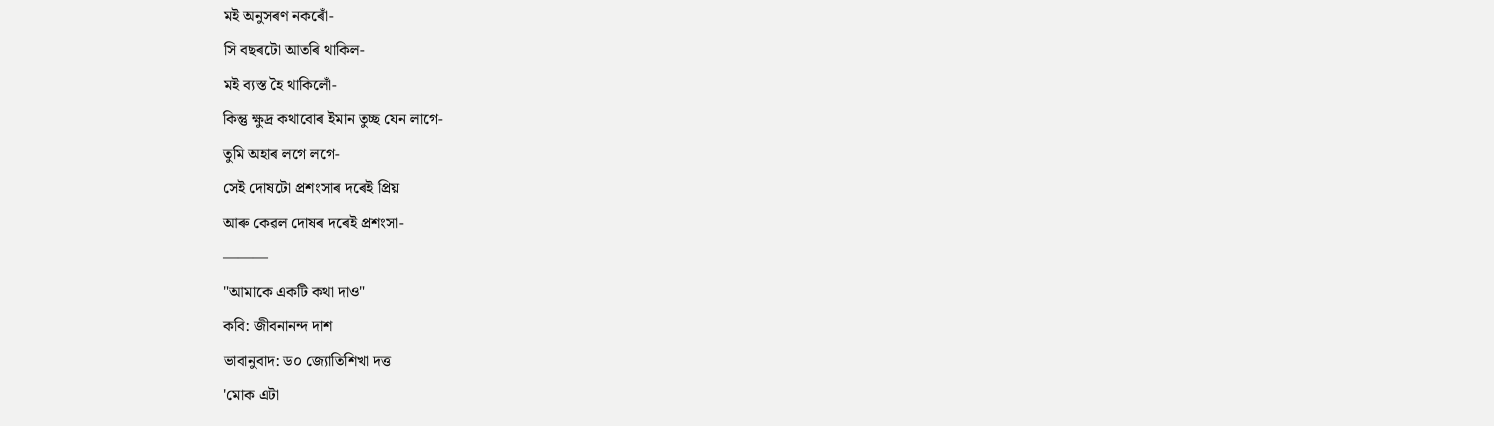মই অনুসৰণ নকৰোঁ-
সি বছৰটো আতৰি থাকিল-
মই ব্যস্ত হৈ থাকিলোঁ-
কিন্তু ক্ষুদ্ৰ কথাবোৰ ইমান তুচ্ছ যেন লাগে-
তুমি অহাৰ লগে লগে-
সেই দোষটো প্ৰশংসাৰ দৰেই প্ৰিয়
আৰু কেৱল দোষৰ দৰেই প্ৰশংসা-
———
"আমাকে একটি কথা দাও"
কবি: জীবনানন্দ দাশ
ভাবানুবাদ: ড০ জ্যোতিশিখা দত্ত
'মোক এটা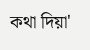কথা দিয়া'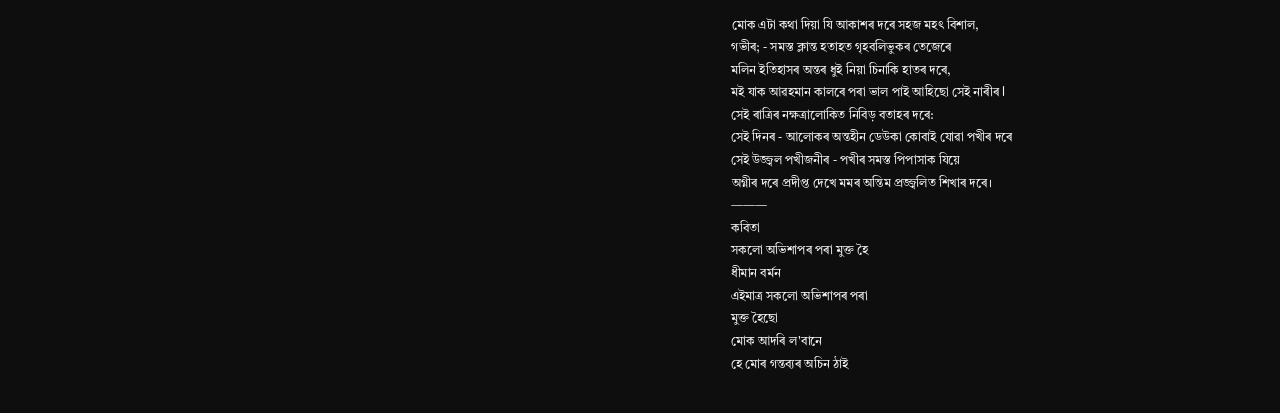মোক এটা কথা দিয়া যি আকাশৰ দৰে সহজ মহৎ বিশাল,
গভীৰ; - সমস্ত ক্লান্ত হতাহত গৃহবলিভুকৰ তেজেৰে
মলিন ইতিহাসৰ অন্তৰ ধুই নিয়া চিনাকি হাতৰ দৰে,
মই যাক আৱহমান কালৰে পৰা ভাল পাই আহিছো সেই নাৰীৰ l
সেই ৰাত্ৰিৰ নক্ষত্ৰালোকিত নিবিড় বতাহৰ দৰে:
সেই দিনৰ - আলোকৰ অন্তহীন ডেউকা কোবাই যোৱা পখীৰ দৰে
সেই উজ্জ্বল পখীজনীৰ - পখীৰ সমস্ত পিপাসাক যিয়ে
অগ্নীৰ দৰে প্ৰদীপ্ত দেখে মমৰ অন্তিম প্ৰজ্জ্বলিত শিখাৰ দৰে।
———
কবিতা
সকলো অভিশাপৰ পৰা মুক্ত হৈ
ধীমান বৰ্মন
এইমাত্ৰ সকলো অভিশাপৰ পৰা
মুক্ত হৈছো
মোক আদৰি ল'বানে
হে মোৰ গন্তব্যৰ অচিন ঠাই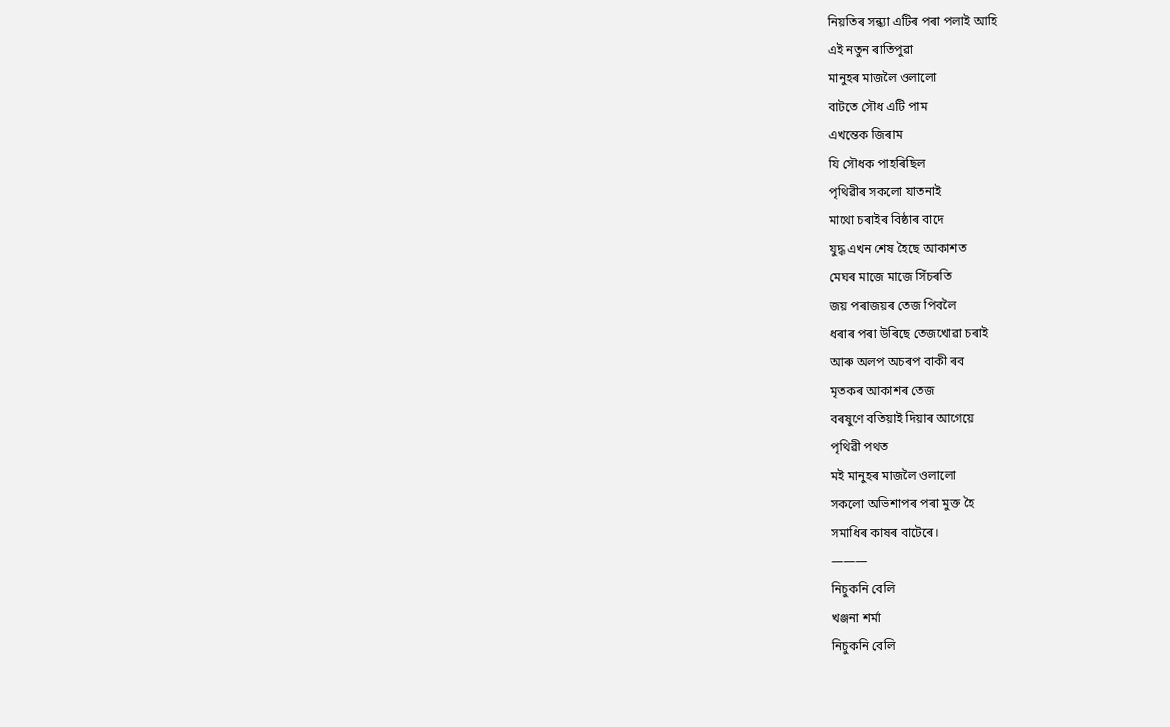নিয়তিৰ সন্ধ্যা এটিৰ পৰা পলাই আহি
এই নতুন ৰাতিপুৱা
মানুহৰ মাজলৈ ওলালো
বাটতে সৌধ এটি পাম
এখন্তেক জিৰাম
যি সৌধক পাহৰিছিল
পৃথিৱীৰ সকলো যাতনাই
মাথো চৰাইৰ বিষ্ঠাৰ বাদে
যুদ্ধ এখন শেষ হৈছে আকাশত
মেঘৰ মাজে মাজে সিঁচৰতি
জয় পৰাজয়ৰ তেজ পিবলৈ
ধৰাৰ পৰা উৰিছে তেজখোৱা চৰাই
আৰু অলপ অচৰপ বাকী ৰব
মৃতকৰ আকাশৰ তেজ
বৰষুণে বতিয়াই দিয়াৰ আগেয়ে
পৃথিৱী পথত
মই মানুহৰ মাজলৈ ওলালো
সকলো অভিশাপৰ পৰা মুক্ত হৈ
সমাধিৰ কাষৰ বাটেৰে।
———
নিচুকনি বেলি
খঞ্জনা শৰ্মা
নিচুকনি বেলি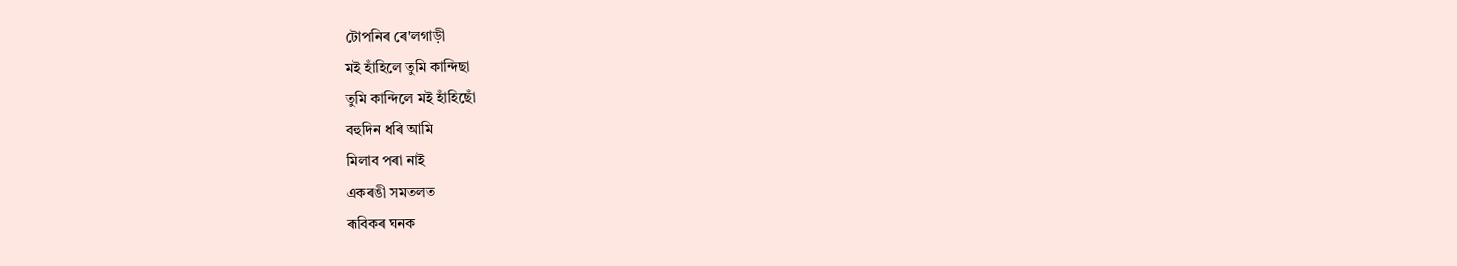টোপনিৰ ৰে'লগাড়ী
মই হাঁহিলে তুমি কান্দিছা
তুমি কান্দিলে মই হাঁহিছোঁ
বহুদিন ধৰি আমি
মিলাব পৰা নাই
একৰঙী সমতলত
ৰূবিকৰ ঘনক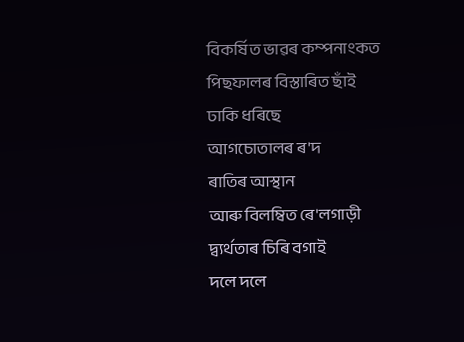বিকৰ্ষিত ভাৱৰ কম্পনাংকত
পিছফালৰ বিস্তাৰিত ছাঁই
ঢাকি ধৰিছে
আগচোতালৰ ৰ'দ
ৰাতিৰ আস্থান
আৰু বিলম্বিত ৰে'লগাড়ী
দ্ব্যৰ্থতাৰ চিৰি বগাই
দলে দলে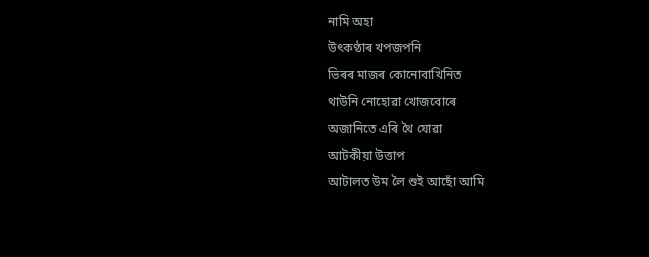নামি অহা
উৎকণ্ঠাৰ খপজপনি
ভিৰৰ মাজৰ কোনোবাখিনিত
থাউনি নোহোৱা খোজবোৰে
অজানিতে এৰি থৈ যোৱা
আটকীয়া উত্তাপ
আটালত উম লৈ শুই আছোঁ আমি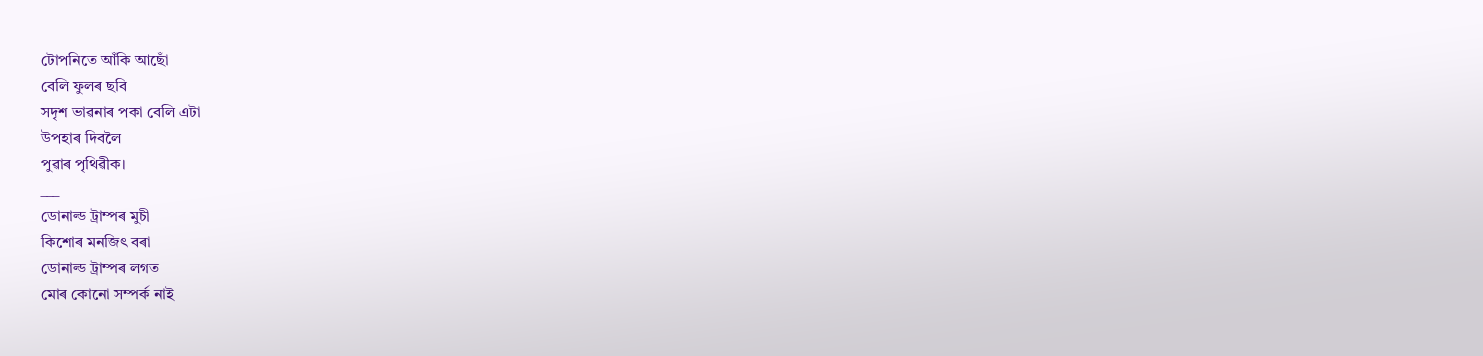টোপনিতে আঁকি আছোঁ
বেলি ফুলৰ ছবি
সদৃশ ভাৱনাৰ পকা বেলি এটা
উপহাৰ দিবলৈ
পুৱাৰ পৃথিৱীক।
___
ডোনাল্ড ট্ৰাম্পৰ মুচী
কিশোৰ মনজিৎ বৰা
ডোনাল্ড ট্ৰাম্পৰ লগত
মোৰ কোনো সম্পৰ্ক নাই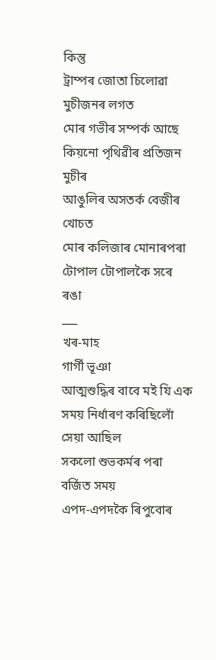কিন্তু
ট্ৰাম্পৰ জোতা চিলোৱা মুচীজনৰ লগত
মোৰ গভীৰ সম্পৰ্ক আছে
কিয়নো পৃথিৱীৰ প্ৰতিজন মুচীৰ
আঙুলিৰ অসতৰ্ক বেজীৰ খোচত
মোৰ কলিজাৰ মোনাৰপৰা
টোপাল টোপালকৈ সৰে
ৰঙা
___
খৰ-মাহ
গাৰ্গী ভূঞা
আত্মশুদ্ধিৰ বাবে মই যি এক সময় নিৰ্ধাৰণ কৰিছিলোঁ
সেয়া আছিল
সকলো শুভকৰ্মৰ পৰা বৰ্জিত সময়
এপদ-এপদকৈ ৰিপুবোৰ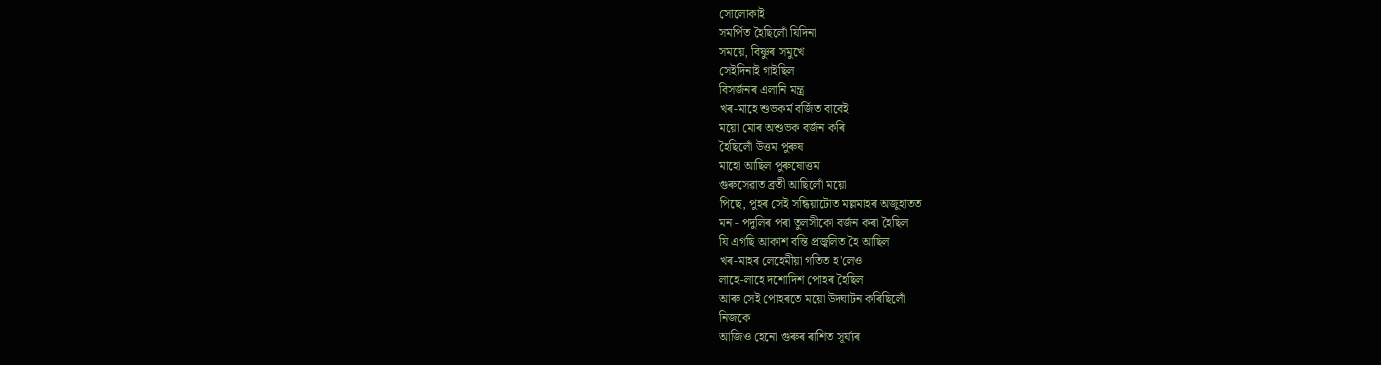সোলোকাই
সমৰ্পিত হৈছিলোঁ যিদিনা
সময়ে, বিষ্ণুৰ সমুখে
সেইদিনাই গাইছিল
বিসৰ্জনৰ এলানি মন্ত্ৰ
খৰ-মাহে শুভকৰ্ম বৰ্জিত বাবেই
ময়ো মোৰ অশুভক বৰ্জন কৰি
হৈছিলোঁ উত্তম পুৰুষ
মাহো আছিল পুৰুষোত্তম
গুৰুসেৱাত ব্ৰতী আছিলোঁ ময়ো
পিছে, পুহৰ সেই সন্ধিয়াটোত মল্লমাহৰ অজুহাতত
মন - পদুলিৰ পৰা তুলসীকো বৰ্জন কৰা হৈছিল
যি এগছি আকাশ বন্তি প্ৰজ্বলিত হৈ আছিল
খৰ-মাহৰ লেহেমীয়া গতিত হ'লেও
লাহে-লাহে দশোদিশ পোহৰ হৈছিল
আৰু সেই পোহৰতে ময়ো উদ্ঘাটন কৰিছিলোঁ
নিজকে
আজিও হেনো গুৰুৰ ৰাশিত সূৰ্য্যৰ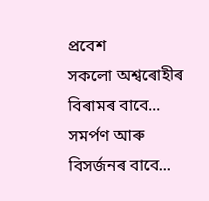প্ৰবেশ
সকলো অশ্বৰোহীৰ বিৰামৰ বাবে...
সমৰ্পণ আৰু বিসৰ্জনৰ বাবে...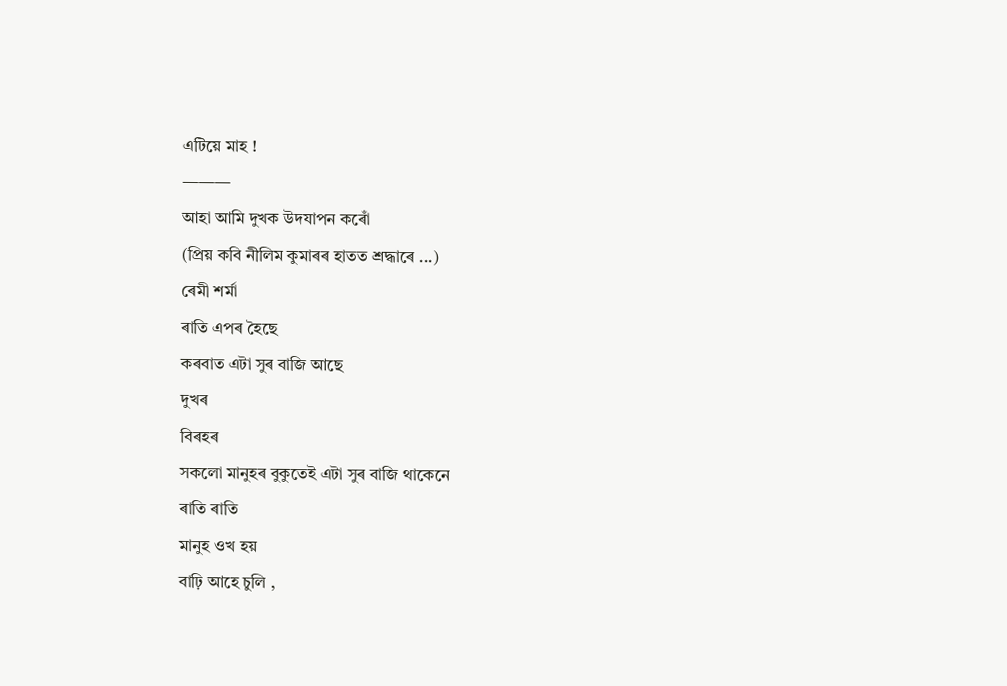এটিয়ে মাহ !
———
আহা আমি দুখক উদযাপন কৰোঁ
(প্ৰিয় কবি নীলিম কুমাৰৰ হাতত শ্ৰদ্ধাৰে ...)
ৰেমী শৰ্মা
ৰাতি এপৰ হৈছে
কৰবাত এটা সুৰ বাজি আছে
দুখৰ
বিৰহৰ
সকলো মানুহৰ বুকুতেই এটা সুৰ বাজি থাকেনে
ৰাতি ৰাতি
মানুহ ওখ হয়
বাঢ়ি আহে চুলি ,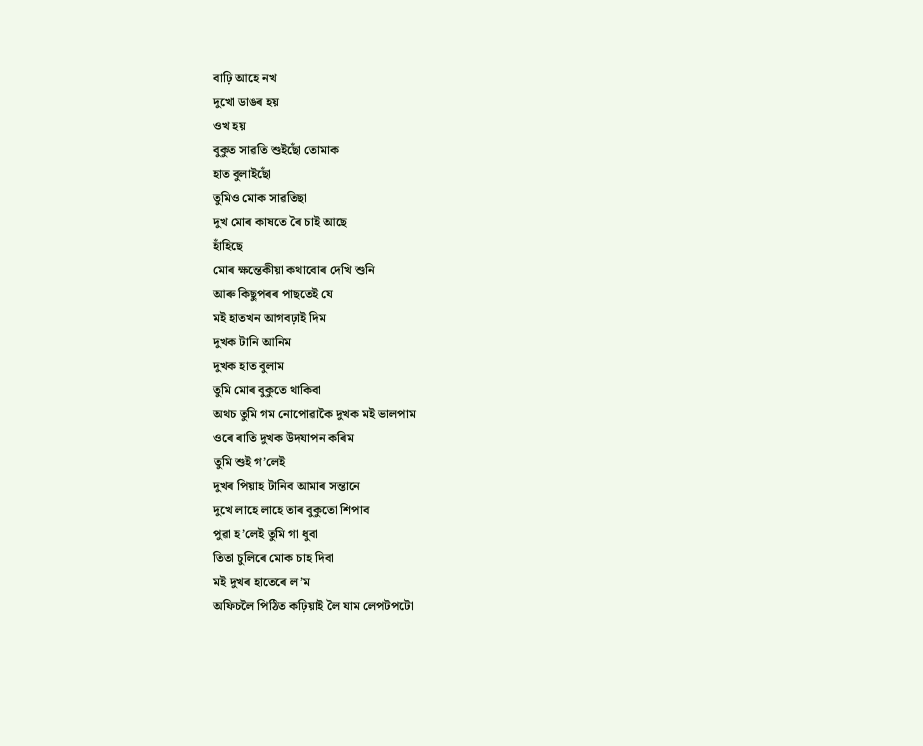বাঢ়ি আহে নখ
দুখো ডাঙৰ হয়
ওখ হয়
বুকুত সাৱতি শুইছোঁ তোমাক
হাত বুলাইছোঁ
তুমিও মোক সাৱতিছা
দুখ মোৰ কাষতে ৰৈ চাই আছে
হাঁহিছে
মোৰ ক্ষন্তেকীয়া কথাবোৰ দেখি শুনি
আৰু কিছুপৰৰ পাছতেই যে
মই হাতখন আগবঢ়াই দিম
দুখক টানি আনিম
দুখক হাত বুলাম
তুমি মোৰ বুকুতে থাকিবা
অথচ তুমি গম নোপোৱাকৈ দুখক মই ভালপাম
ওৰে ৰাতি দুখক উদযাপন কৰিম
তুমি শুই গ’লেই
দুখৰ পিয়াহ টানিব আমাৰ সন্তানে
দুখে লাহে লাহে তাৰ বুকুতো শিপাব
পুৱা হ’লেই তুমি গা ধুবা
তিতা চুলিৰে মোক চাহ দিবা
মই দুখৰ হাতেৰে ল’ম
অফিচলৈ পিঠিত কঢ়িয়াই লৈ যাম লেপটপটো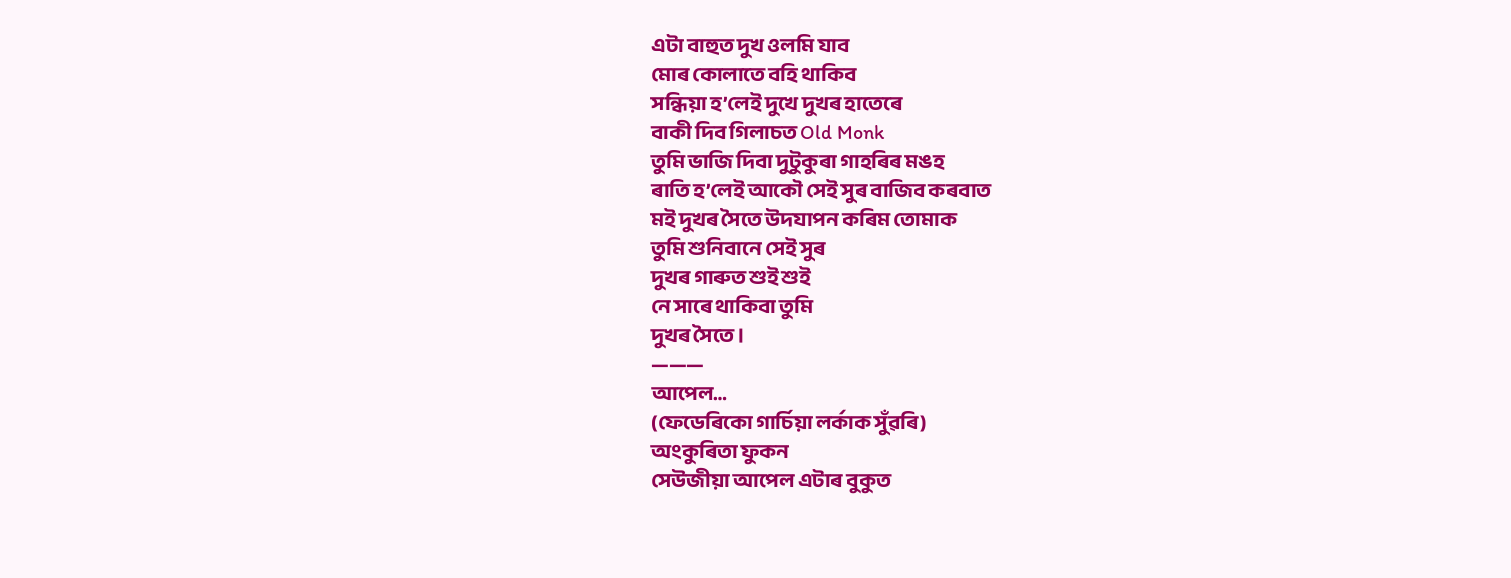এটা বাহুত দুখ ওলমি যাব
মোৰ কোলাতে বহি থাকিব
সন্ধিয়া হ’লেই দুখে দুখৰ হাতেৰে
বাকী দিব গিলাচত Old Monk
তুমি ভাজি দিবা দুটুকুৰা গাহৰিৰ মঙহ
ৰাতি হ’লেই আকৌ সেই সুৰ বাজিব কৰবাত
মই দুখৰ সৈতে উদযাপন কৰিম তোমাক
তুমি শুনিবানে সেই সুৰ
দুখৰ গাৰুত শুই শুই
নে সাৰে থাকিবা তুমি
দুখৰ সৈতে ।
———
আপেল…
(ফেডেৰিকো গাৰ্চিয়া লৰ্কাক সুঁৱৰি)
অংকুৰিতা ফুকন
সেউজীয়া আপেল এটাৰ বুকুত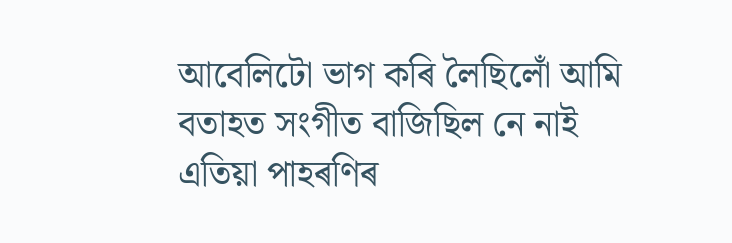আবেলিটো ভাগ কৰি লৈছিলোঁ আমি
বতাহত সংগীত বাজিছিল নে নাই
এতিয়া পাহৰণিৰ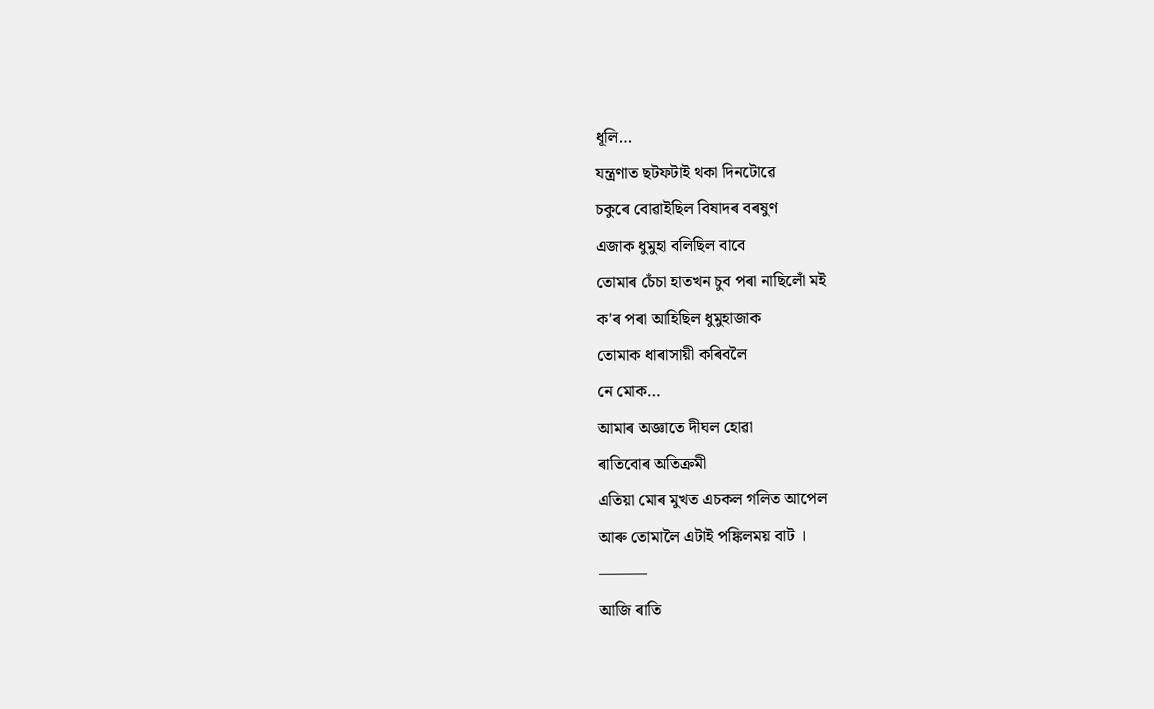ধূলি…
যন্ত্ৰণাত ছটফটাই থকা দিনটোৱে
চকুৰে বোৱাইছিল বিষাদৰ বৰষুণ
এজাক ধুমুহা বলিছিল বাবে
তোমাৰ চেঁচা হাতখন চুব পৰা নাছিলোঁ মই
ক'ৰ পৰা আহিছিল ধুমুহাজাক
তোমাক ধাৰাসায়ী কৰিবলৈ
নে মোক…
আমাৰ অজ্ঞাতে দীঘল হোৱা
ৰাতিবোৰ অতিক্ৰমী
এতিয়া মোৰ মুখত এচকল গলিত আপেল
আৰু তোমালৈ এটাই পঙ্কিলময় বাট ।
———
আজি ৰাতি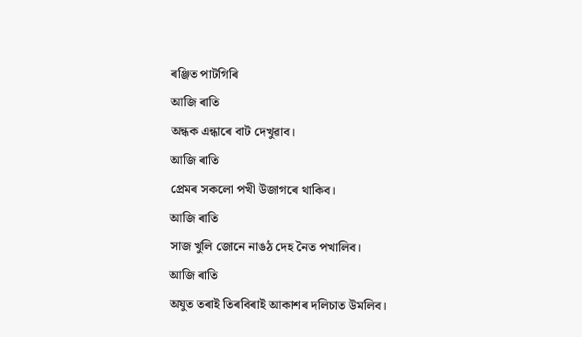ৰঞ্জিত পাটগিৰি
আজি ৰাতি
অন্ধক এন্ধাৰে বাট দেখুৱাব।
আজি ৰাতি
প্ৰেমৰ সকলো পখী উজাগৰে থাকিব।
আজি ৰাতি
সাজ খুলি জোনে নাঙঠ দেহ নৈত পখালিব।
আজি ৰাতি
অযুত তৰাই তিৰবিৰাই আকাশৰ দলিচাত উমলিব।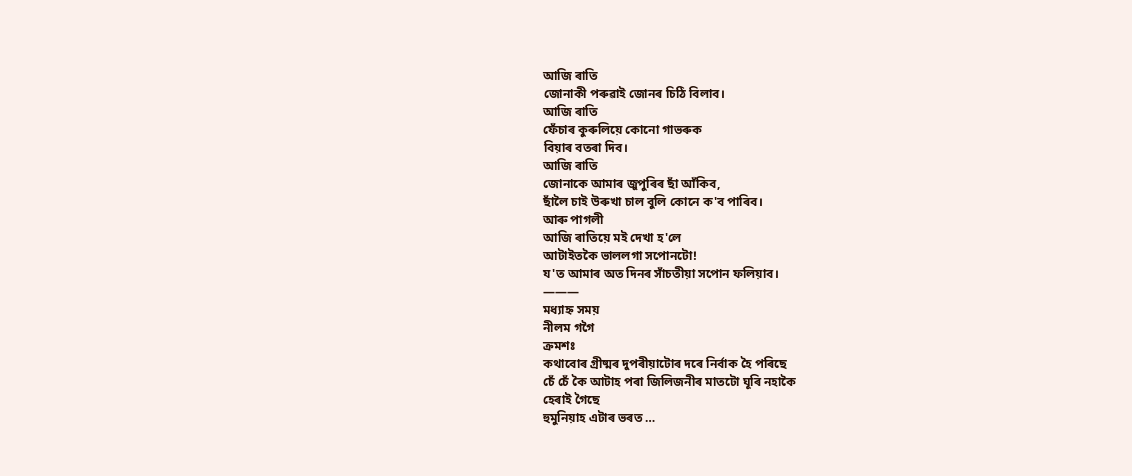আজি ৰাতি
জোনাকী পৰুৱাই জোনৰ চিঠি বিলাব।
আজি ৰাতি
ফেঁচাৰ কুৰুলিয়ে কোনো গাভৰুক
বিয়াৰ বতৰা দিব।
আজি ৰাতি
জোনাকে আমাৰ জুপুৰিৰ ছাঁ আঁকিব,
ছাঁলৈ চাই উৰুখা চাল বুলি কোনে ক'ব পাৰিব।
আৰু পাগলী
আজি ৰাতিয়ে মই দেখা হ'লে
আটাইতকৈ ভাললগা সপোনটো!
য'ত আমাৰ অত দিনৰ সাঁচতীয়া সপোন ফলিয়াব।
———
মধ্যাহ্ন সময়
নীলম গগৈ
ক্ৰমশঃ
কথাবোৰ গ্ৰীষ্মৰ দুপৰীয়াটোৰ দৰে নিৰ্বাক হৈ পৰিছে
চেঁ চেঁ কৈ আটাহ পৰা জিলিজনীৰ মাতটো ঘূৰি নহাকৈ
হেৰাই গৈছে
হুমুনিয়াহ এটাৰ ভৰত …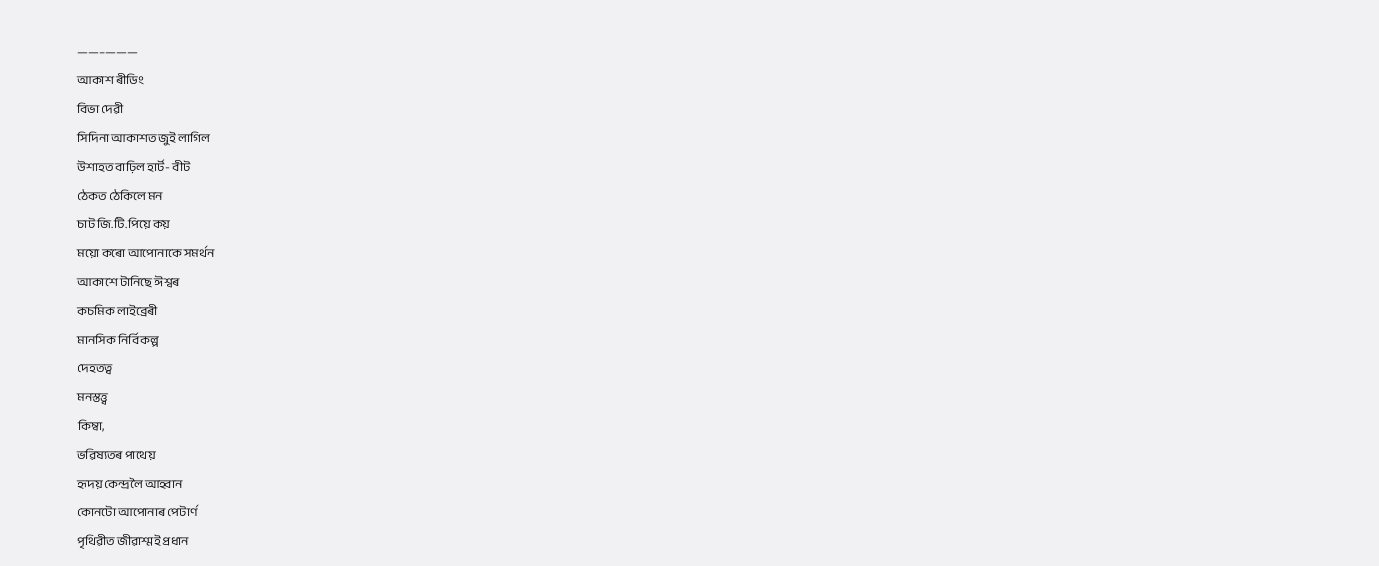——–———
আকাশ ৰীডিং
বিভা দেৱী
সিদিনা আকাশত জুই লাগিল
উশাহত বাঢ়িল হাৰ্ট- বীট
ঠেকত ঠেকিলে মন
চাট জি.টি.পিয়ে কয়
ময়ো কৰো আপোনাকে সমৰ্থন
আকাশে টানিছে ঈশ্বৰ
কচমিক লাইব্ৰেৰী
মানসিক নিৰ্বিকল্প
দেহতত্ব
মনস্তত্ত্ব
কিম্বা,
ভৱিষ্যতৰ পাথেয়
হৃদয় কেন্দ্ৰলৈ আহ্বান
কোনটো আপোনাৰ পেটাৰ্ণ
পৃথিৱীত জীৱাশ্মই প্ৰধান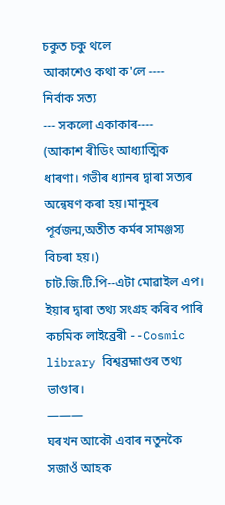চকুত চকু থলে
আকাশেও কথা ক'লে ----
নিৰ্বাক সত্য
--- সকলো একাকাৰ----
(আকাশ ৰীডিং আধ্যাত্মিক ধাৰণা। গভীৰ ধ্যানৰ দ্বাৰা সত্যৰ অন্বেষণ কৰা হয়।মানুহৰ পূৰ্বজন্ম,অতীত কৰ্মৰ সামঞ্জস্য বিচৰা হয়।)
চাট.জি.টি.পি--এটা মোৱাইল এপ। ইয়াৰ দ্বাৰা তথ্য সংগ্ৰহ কৰিব পাৰি
কচমিক লাইব্ৰেৰী --Cosmic library বিশ্বব্ৰহ্মাণ্ডৰ তথ্য ভাণ্ডাৰ।
———
ঘৰখন আকৌ এবাৰ নতুনকৈ সজাওঁ আহক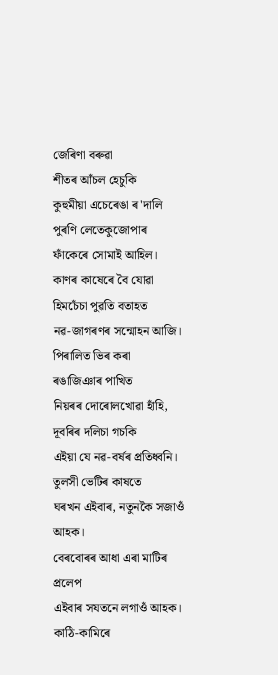জেৰিণা বৰুৱা
শীতৰ আঁচল হেচুকি
কুহুমীয়া এচেৰেঙা ৰ'দালি
পুৰণি লেতেকুজোপাৰ
ফাঁকেৰে সোমাই আহিল।
কাণৰ কাষেৰে বৈ যোৱা
হিমচেঁচা পুৱতি বতাহত
নৱ-জাগৰণৰ সন্মোহন আজি।
পিৰালিত ভিৰ কৰা
ৰঙাজিঞাৰ পাখিত
নিয়ৰৰ দোৰোলখোৱা হাঁহি,
দূবৰিৰ দলিচা গচকি
এইয়া যে নৱ-বৰ্ষৰ প্ৰতিধ্বনি।
তুলসী ভেটিৰ কাষতে
ঘৰখন এইবাৰ, নতুনকৈ সজাওঁ আহক।
বেৰবোৰৰ আধা এৰা মাটিৰ প্ৰলেপ
এইবাৰ সযতনে লগাওঁ আহক।
কাঠি-কামিৰে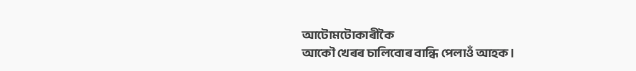আটোমটোকাৰীকৈ
আকৌ খেৰৰ চালিবোৰ বান্ধি পেলাওঁ আহক ।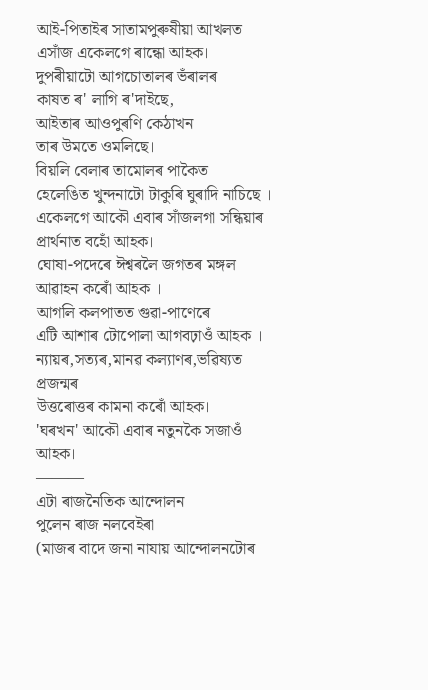আই-পিতাইৰ সাতামপুৰুষীয়া আখলত
এসাঁজ একেলগে ৰান্ধো আহক।
দুপৰীয়াটো আগচোতালৰ ভঁৰালৰ
কাষত ৰ' লাগি ৰ'দাইছে,
আইতাৰ আওপুৰণি কেঠাখন
তাৰ উমতে ওমলিছে।
বিয়লি বেলাৰ তামোলৰ পাকৈত
হেলেঙিত খুন্দনাটো টাকুৰি ঘুৰাদি নাচিছে ।
একেলগে আকৌ এবাৰ সাঁজলগা সন্ধিয়াৰ
প্ৰাৰ্থনাত বহোঁ আহক।
ঘোষা-পদেৰে ঈশ্বৰলৈ জগতৰ মঙ্গল
আৱাহন কৰোঁ আহক ।
আগলি কলপাতত গুৱা-পাণেৰে
এটি আশাৰ টোপোলা আগবঢ়াওঁ আহক ।
ন্যায়ৰ,সত্যৰ,মানৱ কল্যাণৰ,ভৱিষ্যত প্ৰজন্মৰ
উত্তৰোত্তৰ কামনা কৰোঁ আহক।
'ঘৰখন' আকৌ এবাৰ নতুনকৈ সজাওঁ আহক।
———
এটা ৰাজনৈতিক আন্দোলন
পুলেন ৰাজ নলবেইৰা
(মাজৰ বাদে জনা নাযায় আন্দোলনটোৰ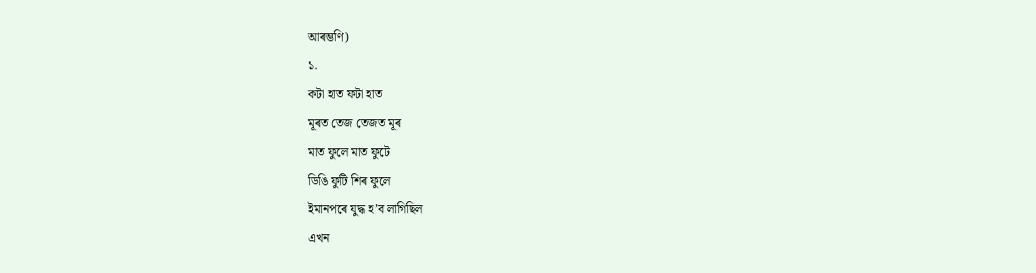আৰম্ভণি)
১.
কটা হাত ফটা হাত
মূৰত তেজ তেজত মূৰ
মাত ফুলে মাত ফুটে
ডিঙি ফুটি শিৰ ফুলে
ইমানপৰে যুদ্ধ হ’ব লাগিছিল
এখন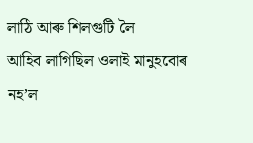লাঠি আৰু শিলগুটি লৈ
আহিব লাগিছিল ওলাই মানুহবোৰ
নহ’ল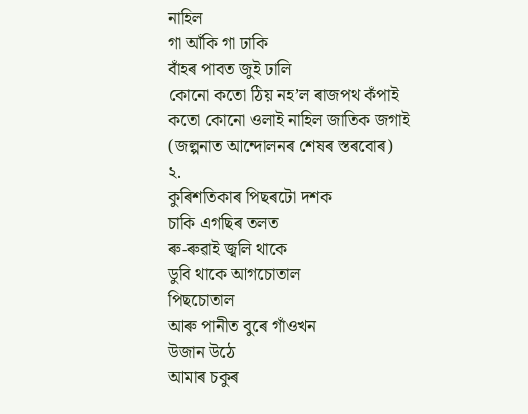নাহিল
গা আঁকি গা ঢাকি
বাঁহৰ পাবত জুই ঢালি
কোনো কতো ঠিয় নহ’ল ৰাজপথ কঁপাই
কতো কোনো ওলাই নাহিল জাতিক জগাই
(জল্পনাত আন্দোলনৰ শেষৰ স্তৰবোৰ)
২.
কুৰিশতিকাৰ পিছৰটো দশক
চাকি এগছিৰ তলত
ৰু-ৰুৱাই জ্বলি থাকে
ডুবি থাকে আগচোতাল
পিছচোতাল
আৰু পানীত বুৰে গাঁওখন
উজান উঠে
আমাৰ চকুৰ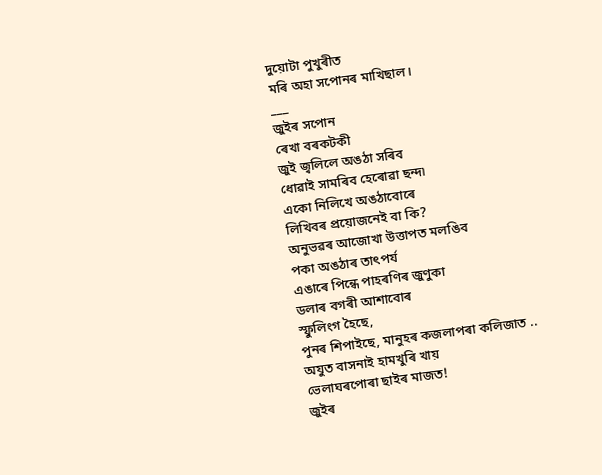দুয়োটা পুখুৰীত
মৰি অহা সপোনৰ মাখিছাল।
___
জুইৰ সপোন
ৰেখা বৰকটকী
জুই জ্বলিলে অঙঠা সৰিব
ধোৱাই সামৰিব হেৰোৱা ছন্দ৷
একো নিলিখে অঙঠাবোৰে
লিখিবৰ প্ৰয়োজনেই বা কি?
অনুভৱৰ আজোখা উত্তাপত মলঙিব
পকা অঙঠাৰ তাৎপৰ্য
এঙাৰে পিন্ধে পাহৰণিৰ জুণুকা
ডলাৰ বগৰী আশাবোৰ
স্ফুলিংগ হৈছে,
পুনৰ শিপাইছে, মানুহৰ কজলাপৰা কলিজাত ..
অযুত বাসনাই হামখুৰি খায়
ভেলাঘৰপোৰা ছাইৰ মাজত!
জুইৰ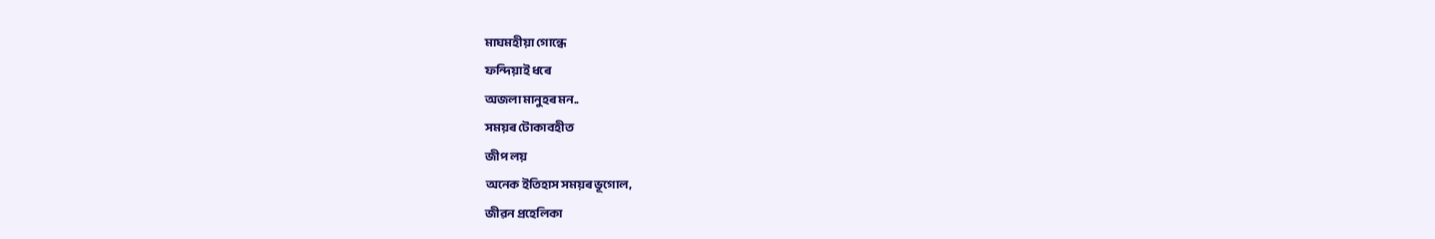মাঘমহীয়া গোন্ধে
ফন্দিয়াই ধৰে
অজলা মানুহৰ মন..
সময়ৰ টোকাবহীত
জীপ লয়
অনেক ইতিহাস সময়ৰ ভূগোল,
জীৱন প্ৰহেলিকা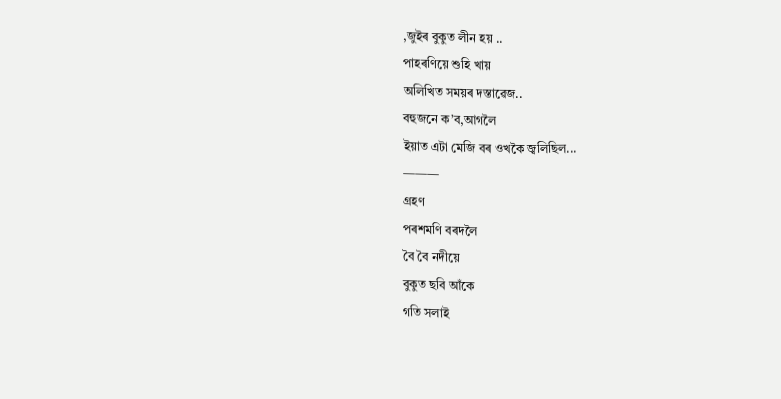,জুইৰ বুকুত লীন হয় ..
পাহৰণিয়ে শুহি খায়
অলিখিত সময়ৰ দস্তাৱেজ..
বহুজনে ক’ব,আগলৈ
ইয়াত এটা মেজি বৰ ওখকৈ জ্বলিছিল...
———
গ্ৰহণ
পৰশমণি বৰদলৈ
বৈ বৈ নদীয়ে
বুকুত ছবি আঁকে
গতি সলাই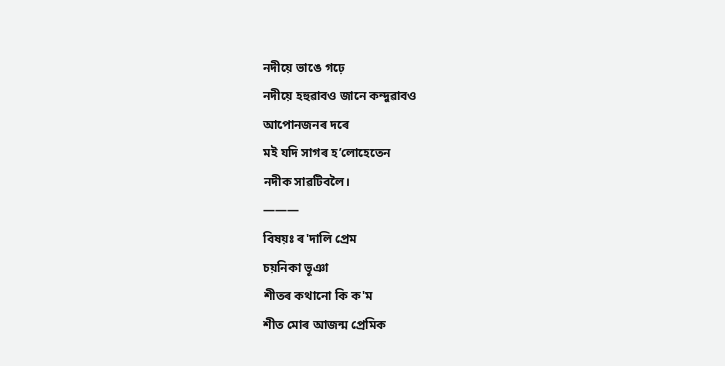নদীয়ে ভাঙে গঢ়ে
নদীয়ে হহুৱাবও জানে কন্দুৱাবও
আপোনজনৰ দৰে
মই যদি সাগৰ হ’লোহেতেন
নদীক সাৱটিবলৈ।
———
বিষয়ঃ ৰ'দালি প্ৰেম
চয়নিকা ভূঞা
শীতৰ কথানো কি ক'ম
শীত মোৰ আজন্ম প্ৰেমিক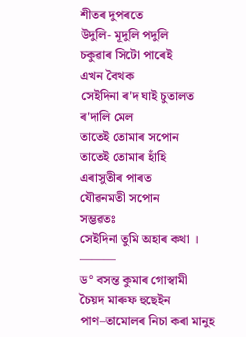শীতৰ দুপৰতে
উদুলি- মূদুলি পদুলি
চকুৱাৰ সিটো পাৰেই
এখন বৈথক
সেইদিনা ৰ'দ ঘাই চুতালত
ৰ'দালি মেল
তাতেই তোমাৰ সপোন
তাতেই তোমাৰ হাঁহি
এৰাসুতীৰ পাৰত
যৌৱনমতী সপোন
সম্ভৱতঃ
সেইদিনা তুমি অহাৰ কথা ।
———
ড° বসন্ত কুমাৰ গোস্বামী
চৈয়দ মাৰুফ হুছেইন
পাণ–তামোলৰ নিচা কৰা মানুহ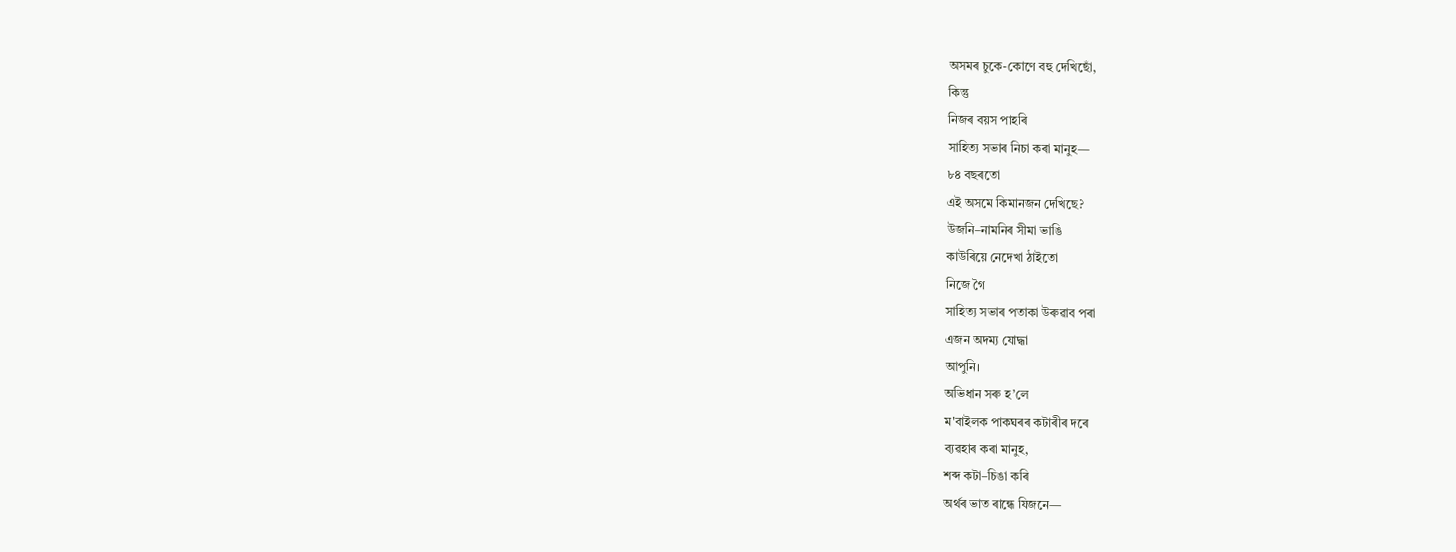অসমৰ চুকে-কোণে বহু দেখিছোঁ,
কিন্তু
নিজৰ বয়স পাহৰি
সাহিত্য সভাৰ নিচা কৰা মানুহ—
৮৪ বছৰতো
এই অসমে কিমানজন দেখিছে?
উজনি–নামনিৰ সীমা ভাঙি
কাউৰিয়ে নেদেখা ঠাইতো
নিজে গৈ
সাহিত্য সভাৰ পতাকা উৰুৱাব পৰা
এজন অদম্য যোদ্ধা
আপুনি।
অভিধান সৰু হ’লে
ম'বাইলক পাকঘৰৰ কটাৰীৰ দৰে
ব্যৱহাৰ কৰা মানুহ,
শব্দ কটা–চিঙা কৰি
অৰ্থৰ ভাত ৰান্ধে যিজনে—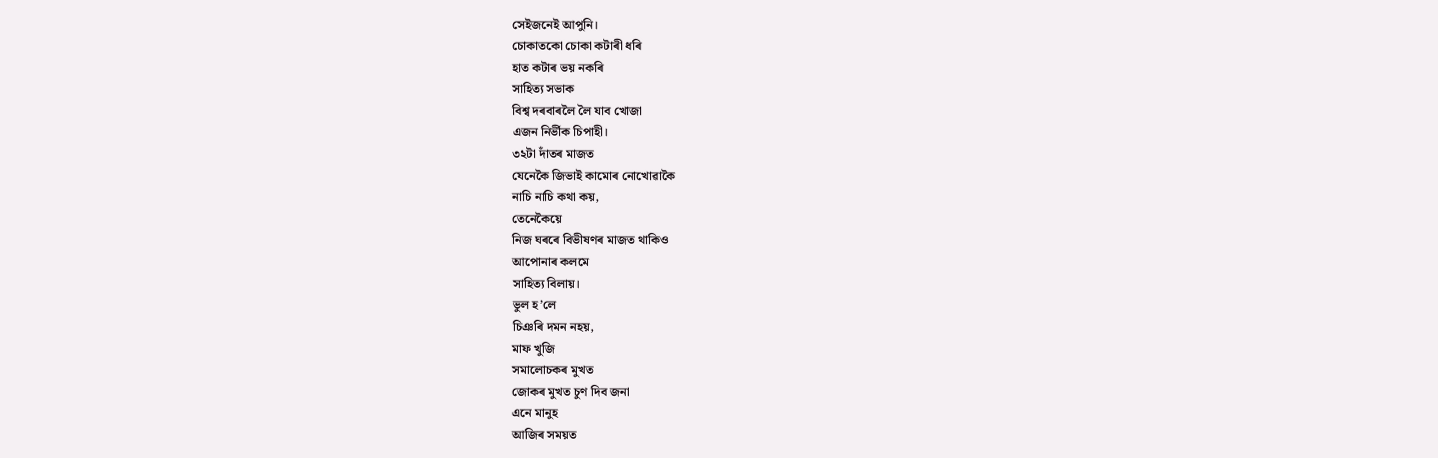সেইজনেই আপুনি।
চোকাতকো চোকা কটাৰী ধৰি
হাত কটাৰ ভয় নকৰি
সাহিত্য সভাক
বিশ্ব দৰবাৰলৈ লৈ যাব খোজা
এজন নিৰ্ভীক চিপাহী।
৩২টা দাঁতৰ মাজত
যেনেকৈ জিভাই কামোৰ নোখোৱাকৈ
নাচি নাচি কথা কয়,
তেনেকৈয়ে
নিজ ঘৰৰে বিভীষণৰ মাজত থাকিও
আপোনাৰ কলমে
সাহিত্য বিলায়।
ভুল হ’লে
চিঞৰি দমন নহয়,
মাফ খুজি
সমালোচকৰ মুখত
জোকৰ মুখত চুণ দিব জনা
এনে মানুহ
আজিৰ সময়ত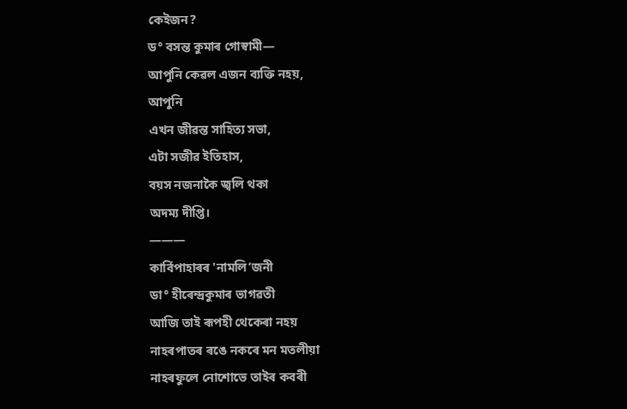কেইজন?
ড° বসন্ত কুমাৰ গোস্বামী—
আপুনি কেৱল এজন ব্যক্তি নহয়,
আপুনি
এখন জীৱন্ত সাহিত্য সভা,
এটা সজীৱ ইতিহাস,
বয়স নজনাকৈ জ্বলি থকা
অদম্য দীপ্তি।
———
কাৰ্বিপাহাৰৰ 'নামলি’জনী
ডা° হীৰেন্দ্ৰকুমাৰ ভাগৱতী
আজি তাই ৰূপহী থেকেৰা নহয়
নাহৰপাতৰ ৰঙে নকৰে মন মতলীয়া
নাহৰফুলে নোশোভে তাইৰ কবৰী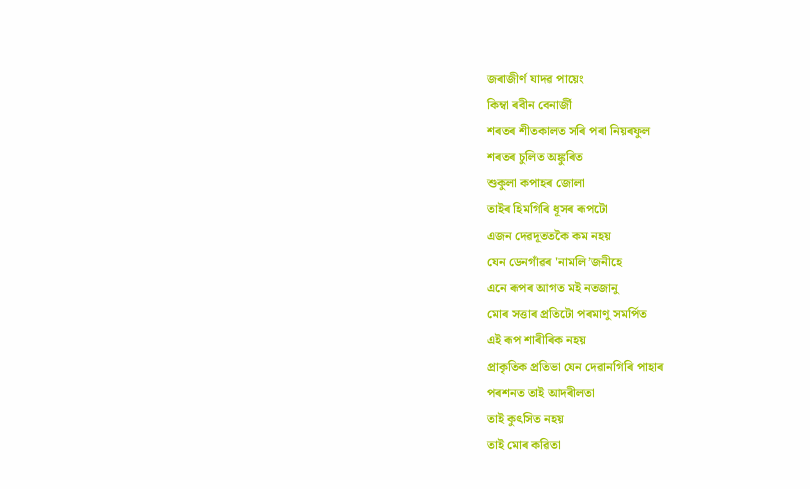জৰাজীৰ্ণ যাদৱ পায়েং
কিম্বা ৰবীন বেনাৰ্জী
শৰতৰ শীতকালত সৰি পৰা নিয়ৰফুল
শৰতৰ চুলিত অঙ্কুৰিত
শুকুলা কপাহৰ জোলা
তাইৰ হিমগিৰি ধূসৰ ৰূপটো
এজন দেৱদূততকৈ কম নহয়
যেন ডেনগাঁৱৰ 'নামলি’জনীহে
এনে ৰূপৰ আগত মই নতজানু
মোৰ সত্তাৰ প্ৰতিটো পৰমাণু সমৰ্পিত
এই ৰূপ শাৰীৰিক নহয়
প্ৰাকৃতিক প্ৰতিভা যেন দেৱানগিৰি পাহাৰ
পৰশনত তাই আদৰীলতা
তাই কুৎসিত নহয়
তাই মোৰ কৱিতা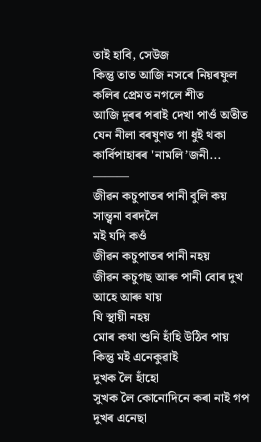তাই হাবি, সেউজ
কিন্তু তাত আজি নসৰে নিয়ৰফুল
কলিৰ প্ৰেমত নগলে শীত
আজি দূৰৰ পৰাই দেখা পাওঁ অতীত
যেন নীলা বৰষুণত গা ধুই থকা
কাৰ্বিপাহাৰৰ 'নামলি’জনী...
———
জীৱন কচুপাতৰ পানী বুলি কয়
সান্ত্বনা বৰদলৈ
মই যদি কওঁ
জীৱন কচুপাতৰ পানী নহয়
জীৱন কচুগছ আৰু পানী বোৰ দুখ
আহে আৰু যায়
যি স্থায়ী নহয়
মোৰ কথা শুনি হাঁহি উঠিব পায়
কিন্তু মই এনেকুৱাই
দুখক লৈ হাঁহো
সুখক লৈ কোনোদিনে কৰা নাই গপ
দুখৰ এনেছা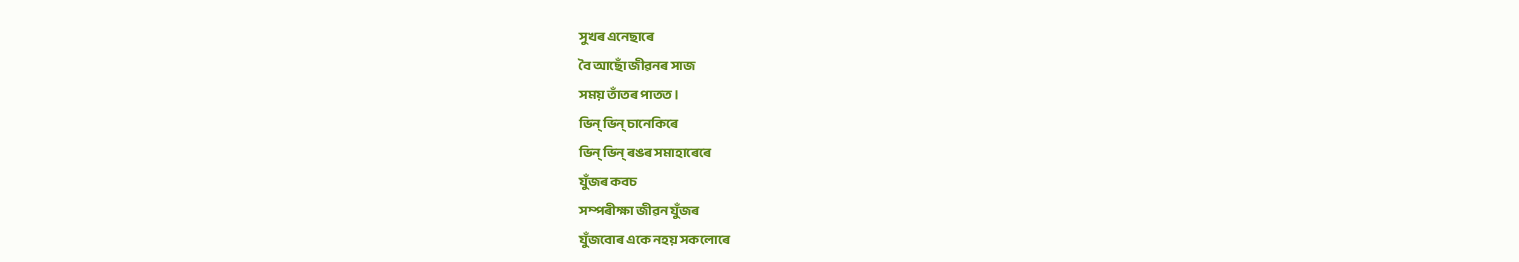সুখৰ এনেছাৰে
বৈ আছোঁ জীৱনৰ সাজ
সময় তাঁতৰ পাতত ।
ভিন্ ভিন্ চানেকিৰে
ভিন্ ভিন্ ৰঙৰ সমাহাৰেৰে
যুঁজৰ কবচ
সম্পৰীক্ষা জীৱন যুঁজৰ
যুঁজবোৰ একে নহয় সকলোৰে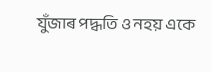যুঁজাৰ পদ্ধতি ও নহয় একে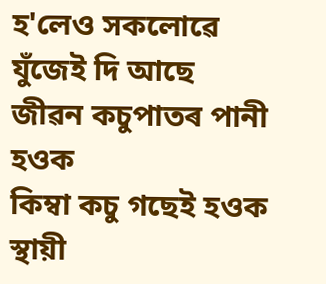হ'লেও সকলোৱে যুঁজেই দি আছে
জীৱন কচুপাতৰ পানী হওক
কিম্বা কচু গছেই হওক
স্থায়ী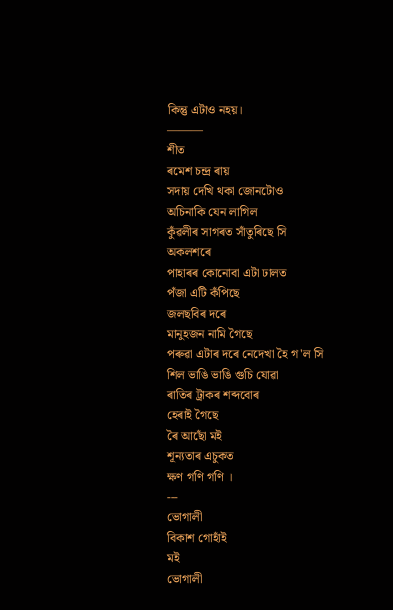কিন্তু এটাও নহয়।
———
শীত
ৰমেশ চন্দ্ৰ ৰায়
সদায় দেখি থকা জোনটোও
অচিনাকি যেন লাগিল
কুঁৱলীৰ সাগৰত সাঁতুৰিছে সি
অকলশৰে
পাহাৰৰ কোনোবা এটা ঢালত
পঁজা এটি কঁপিছে
জলছবিৰ দৰে
মানুহজন নামি গৈছে
পৰুৱা এটাৰ দৰে নেদেখা হৈ গ'ল সি
শিল ভাঙি ভাঙি গুচি যোৱা
ৰাতিৰ ট্ৰাকৰ শব্দবোৰ
হেৰাই গৈছে
ৰৈ আছোঁ মই
শূন্যতাৰ এচুকত
ক্ষণ গণি গণি ।
---
ভোগালী
বিকাশ গোহাঁই
মই
ভোগালী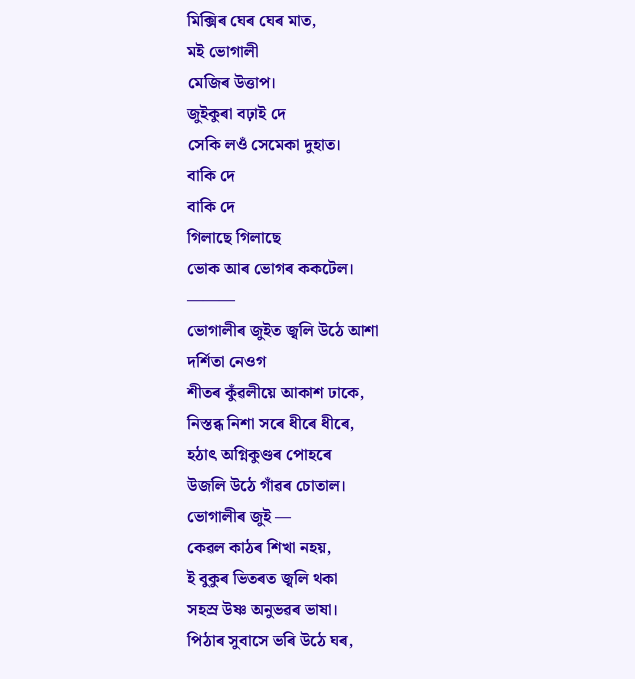মিক্সিৰ ঘেৰ ঘেৰ মাত,
মই ভোগালী
মেজিৰ উত্তাপ।
জুইকুৰা বঢ়াই দে
সেকি লওঁ সেমেকা দুহাত।
বাকি দে
বাকি দে
গিলাছে গিলাছে
ভোক আৰ ভোগৰ ককটেল।
———
ভোগালীৰ জুইত জ্বলি উঠে আশা
দৰ্শিতা নেওগ
শীতৰ কুঁৱলীয়ে আকাশ ঢাকে,
নিস্তব্ধ নিশা সৰে ধীৰে ধীৰে,
হঠাৎ অগ্নিকুণ্ডৰ পোহৰে
উজলি উঠে গাঁৱৰ চোতাল।
ভোগালীৰ জুই —
কেৱল কাঠৰ শিখা নহয়,
ই বুকুৰ ভিতৰত জ্বলি থকা
সহস্ৰ উষ্ণ অনুভৱৰ ভাষা।
পিঠাৰ সুবাসে ভৰি উঠে ঘৰ,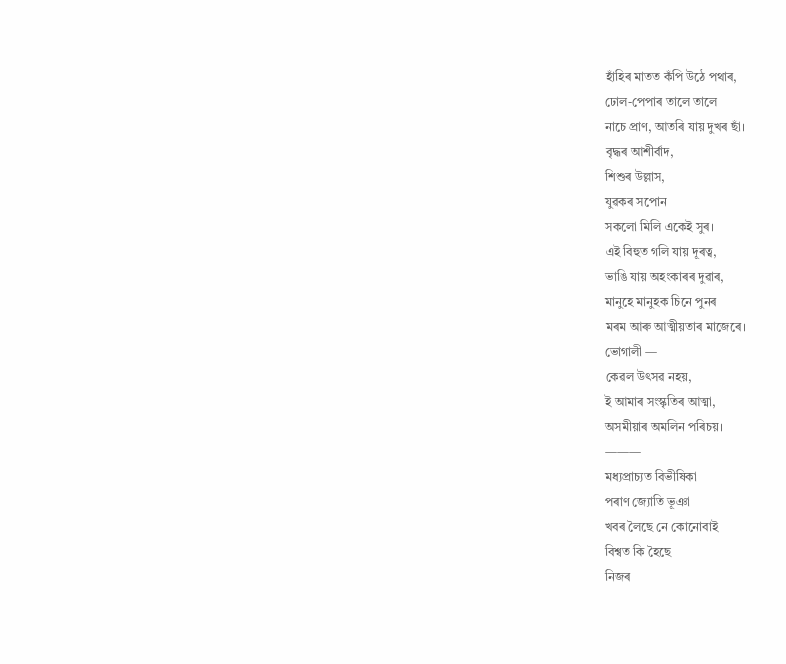হাঁহিৰ মাতত কঁপি উঠে পথাৰ,
ঢোল-পেপাৰ তালে তালে
নাচে প্ৰাণ, আতৰি যায় দুখৰ ছাঁ।
বৃদ্ধৰ আশীৰ্বাদ,
শিশুৰ উল্লাস,
যুৱকৰ সপোন
সকলো মিলি একেই সুৰ।
এই বিহুত গলি যায় দূৰত্ব,
ভাঙি যায় অহংকাৰৰ দুৱাৰ,
মানুহে মানুহক চিনে পুনৰ
মৰম আৰু আত্মীয়তাৰ মাজেৰে।
ভোগালী —
কেৱল উৎসৱ নহয়,
ই আমাৰ সংস্কৃতিৰ আত্মা,
অসমীয়াৰ অমলিন পৰিচয়।
———
মধ্যপ্ৰাচ্যত বিভীষিকা
পৰাণ জ্যোতি ভূঞা
খবৰ লৈছে নে কোনোবাই
বিশ্বত কি হৈছে
নিজৰ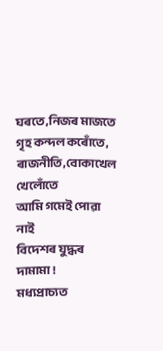ঘৰতে ,নিজৰ মাজতে
গৃহ কন্দল কৰোঁতে,
ৰাজনীতি,বোকাখেল খেলোঁতে
আমি গমেই পোৱা নাই
বিদেশৰ যুদ্ধৰ দামামা !
মধ্যপ্ৰাচ্যত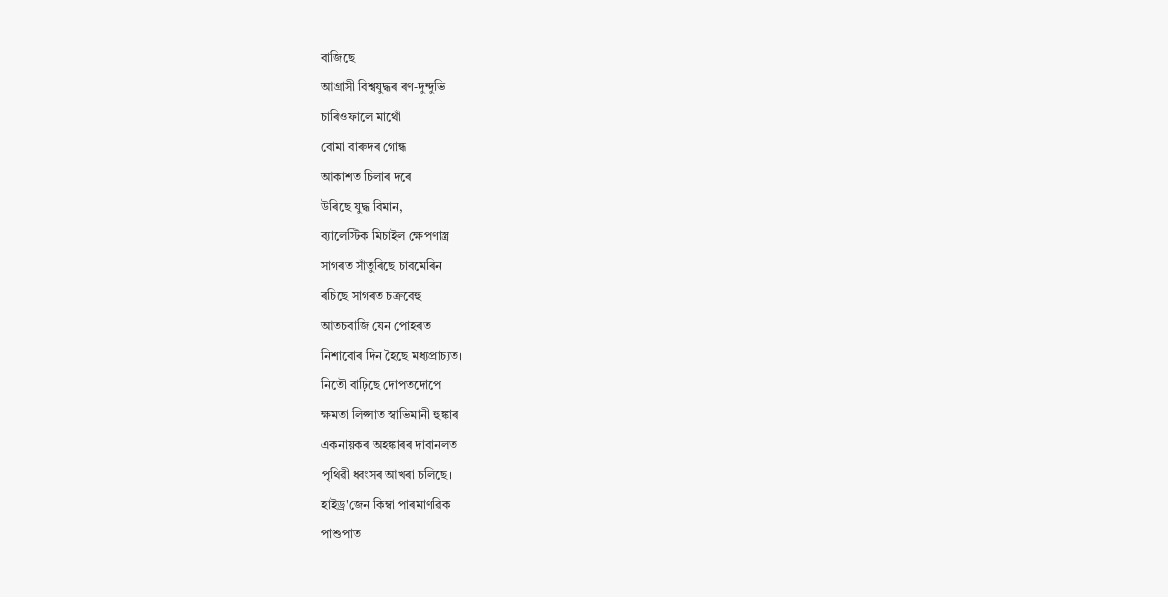বাজিছে
আগ্ৰাসী বিশ্বযুদ্ধৰ ৰণ-দুন্দুভি
চাৰিওফালে মাথোঁ
বোমা বাৰুদৰ গোন্ধ
আকাশত চিলাৰ দৰে
উৰিছে যুদ্ধ বিমান,
ব্যালেস্টিক মিচাইল ক্ষেপণাস্ত্র
সাগৰত সাঁতুৰিছে চাবমেৰিন
ৰচিছে সাগৰত চক্ৰবেহু
আতচবাজি যেন পোহৰত
নিশাবোৰ দিন হৈছে মধ্যপ্ৰাচ্যত।
নিতৌ বাঢ়িছে দোপতদোপে
ক্ষমতা লিপ্সাত স্বাভিমানী হুঙ্কাৰ
একনায়কৰ অহঙ্কাৰৰ দাবানলত
পৃথিৱী ধ্বংসৰ আখৰা চলিছে।
হাইড্ৰ'জেন কিম্বা পাৰমাণৱিক
পাশুপাত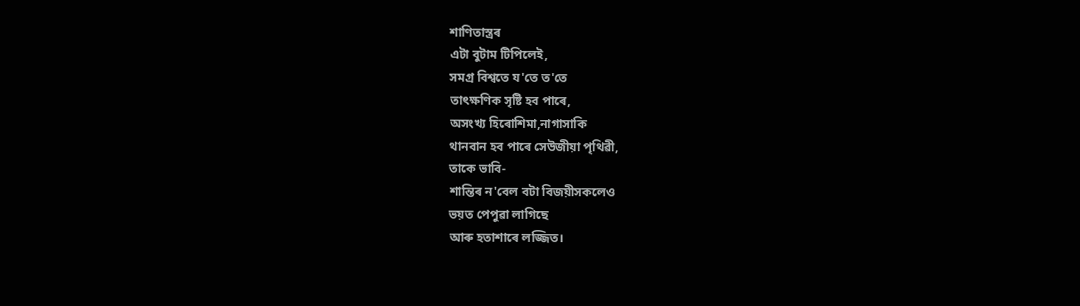শাণিতাস্ত্ৰৰ
এটা বুটাম টিপিলেই,
সমগ্ৰ বিশ্বতে য'তে ত'তে
তাৎক্ষণিক সৃষ্টি হব পাৰে,
অসংখ্য হিৰোশিমা,নাগাসাকি
থানবান হব পাৰে সেউজীয়া পৃথিৱী,
তাকে ভাবি-
শান্তিৰ ন'বেল বটা বিজয়ীসকলেও
ভয়ত পেপুৱা লাগিছে
আৰু হতাশাৰে লজ্জিত।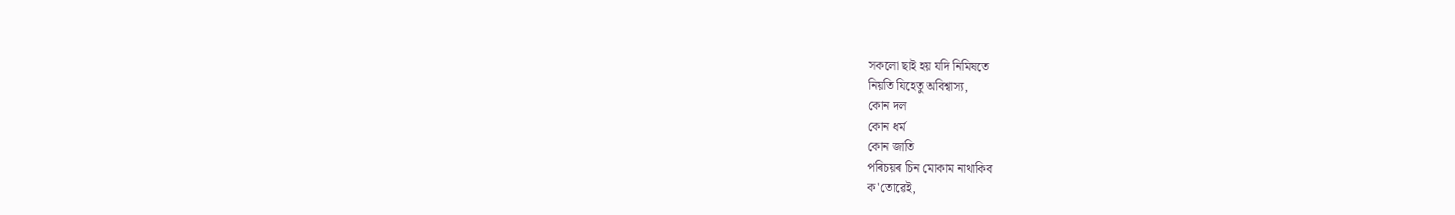সকলো ছাই হয় যদি নিমিষতে
নিয়তি যিহেতু অবিশ্বাস্য,
কোন দল
কোন ধৰ্ম
কোন জাতি
পৰিচয়ৰ চিন মোকাম নাথাকিব
ক'তোৱেই,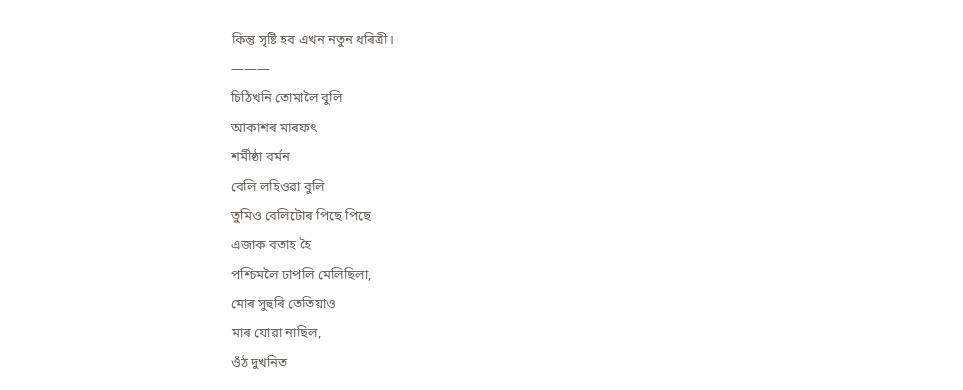কিন্তু সৃষ্টি হব এখন নতুন ধৰিত্ৰী।
———
চিঠিখনি তোমালৈ বুলি
আকাশৰ মাৰফৎ
শৰ্মীষ্ঠা বৰ্মন
বেলি লহিওৱা বুলি
তুমিও বেলিটোৰ পিছে পিছে
এজাক বতাহ হৈ
পশ্চিমলৈ ঢাপলি মেলিছিলা,
মোৰ সুহুৰি তেতিয়াও
মাৰ যোৱা নাছিল,
ওঁঠ দুখনিত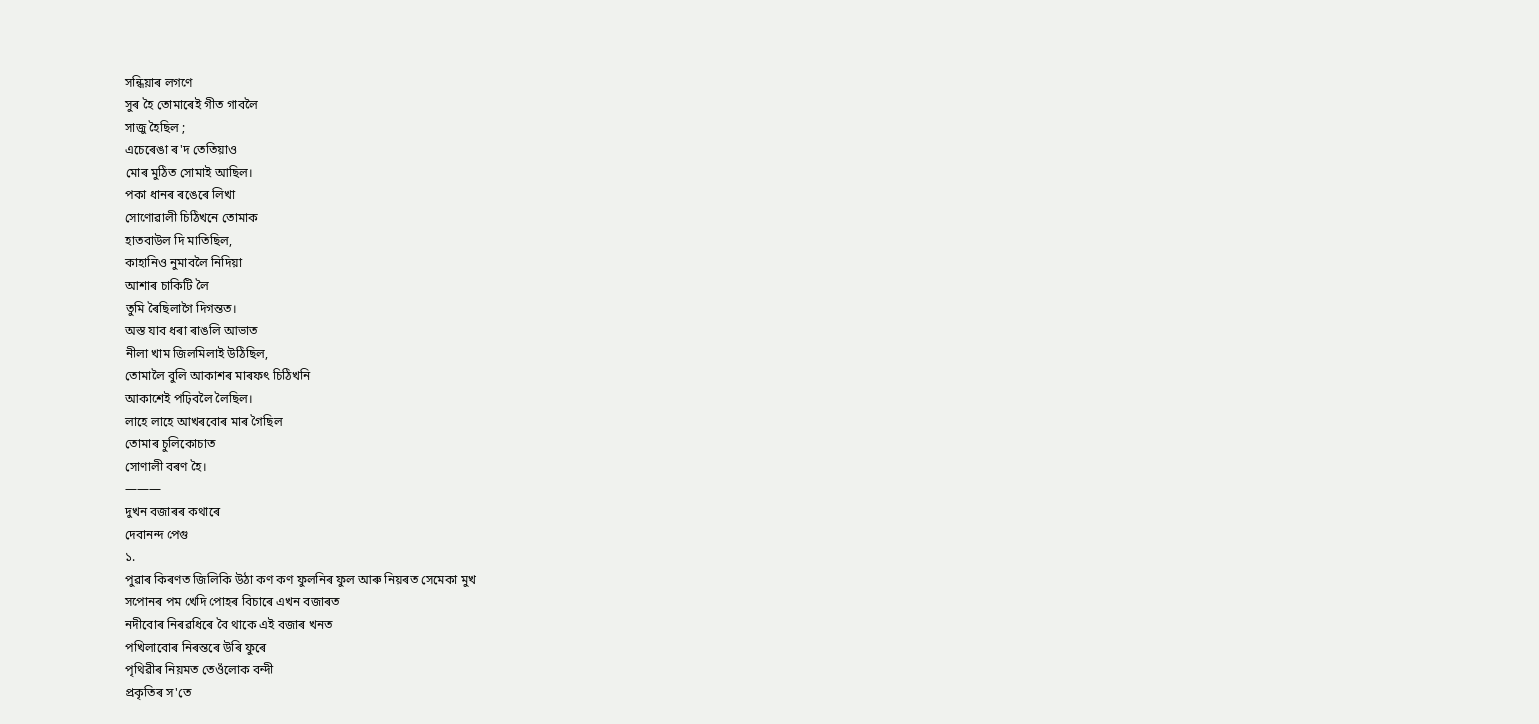সন্ধিয়াৰ লগণে
সুৰ হৈ তোমাৰেই গীত গাবলৈ
সাজু হৈছিল ;
এচেৰেঙা ৰ'দ তেতিয়াও
মোৰ মুঠিত সোমাই আছিল।
পকা ধানৰ ৰঙেৰে লিখা
সোণোৱালী চিঠিখনে তোমাক
হাতবাউল দি মাতিছিল,
কাহানিও নুমাবলৈ নিদিয়া
আশাৰ চাকিটি লৈ
তুমি ৰৈছিলাগৈ দিগন্তত।
অস্ত যাব ধৰা ৰাঙলি আভাত
নীলা খাম জিলমিলাই উঠিছিল,
তোমালৈ বুলি আকাশৰ মাৰফৎ চিঠিখনি
আকাশেই পঢ়িবলৈ লৈছিল।
লাহে লাহে আখৰবোৰ মাৰ গৈছিল
তোমাৰ চুলিকোচাত
সোণালী বৰণ হৈ।
———
দুখন বজাৰৰ কথাৰে
দেবানন্দ পেগু
১.
পুৱাৰ কিৰণত জিলিকি উঠা কণ কণ ফুলনিৰ ফুল আৰু নিয়ৰত সেমেকা মুখ
সপোনৰ পম খেদি পোহৰ বিচাৰে এখন বজাৰত
নদীবোৰ নিৰৱধিৰে বৈ থাকে এই বজাৰ খনত
পখিলাবোৰ নিৰন্তৰে উৰি ফুৰে
পৃথিৱীৰ নিয়মত তেওঁলোক বন্দী
প্ৰকৃতিৰ স'তে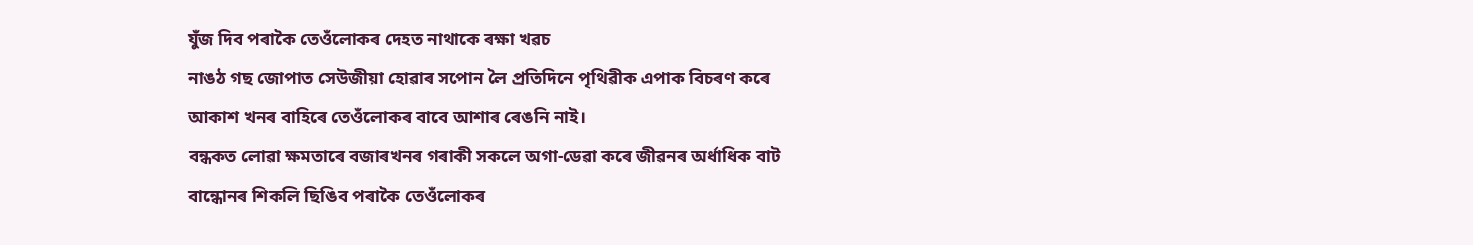যুঁজ দিব পৰাকৈ তেওঁলোকৰ দেহত নাথাকে ৰক্ষা খৱচ
নাঙঠ গছ জোপাত সেউজীয়া হোৱাৰ সপোন লৈ প্ৰতিদিনে পৃথিৱীক এপাক বিচৰণ কৰে
আকাশ খনৰ বাহিৰে তেওঁলোকৰ বাবে আশাৰ ৰেঙনি নাই।
বন্ধকত লোৱা ক্ষমতাৰে বজাৰখনৰ গৰাকী সকলে অগা-ডেৱা কৰে জীৱনৰ অৰ্ধাধিক বাট
বান্ধোনৰ শিকলি ছিঙিব পৰাকৈ তেওঁলোকৰ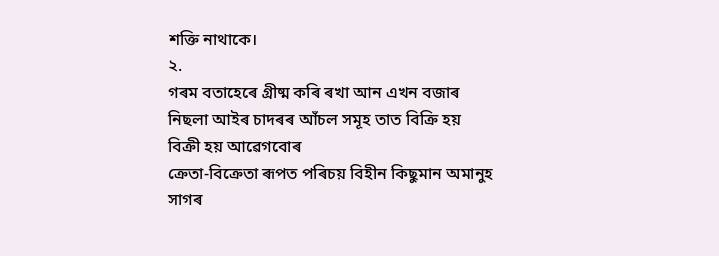শক্তি নাথাকে।
২.
গৰম বতাহেৰে গ্ৰীষ্ম কৰি ৰখা আন এখন বজাৰ
নিছলা আইৰ চাদৰৰ আঁচল সমূহ তাত বিক্ৰি হয়
বিক্ৰী হয় আৱেগবোৰ
ক্ৰেতা-বিক্ৰেতা ৰূপত পৰিচয় বিহীন কিছুমান অমানুহ
সাগৰ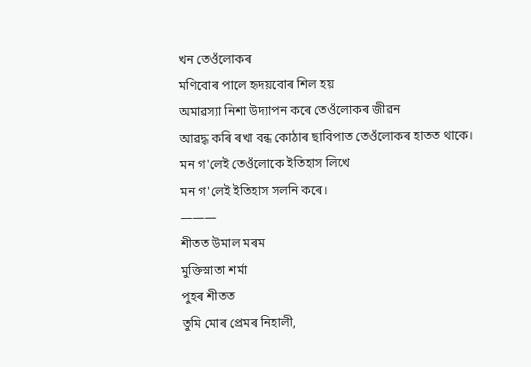খন তেওঁলোকৰ
মণিবোৰ পালে হৃদয়বোৰ শিল হয়
অমাৱস্যা নিশা উদ্যাপন কৰে তেওঁলোকৰ জীৱন
আৱদ্ধ কৰি ৰখা বন্ধ কোঠাৰ ছাবিপাত তেওঁলোকৰ হাতত থাকে।
মন গ'লেই তেওঁলোকে ইতিহাস লিখে
মন গ'লেই ইতিহাস সলনি কৰে।
———
শীতত উমাল মৰম
মুক্তিস্নাতা শৰ্মা
পুহৰ শীতত
তুমি মোৰ প্ৰেমৰ নিহালী,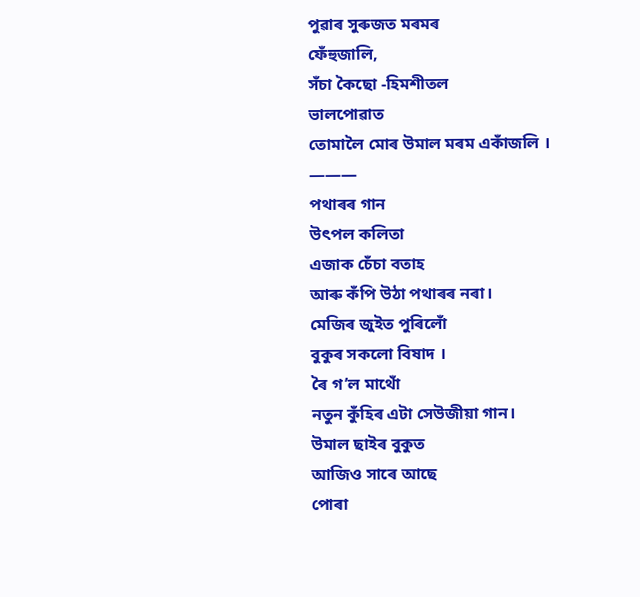পুৱাৰ সুৰুজত মৰমৰ
ফেঁহুজালি,
সঁচা কৈছো -হিমশীতল
ভালপোৱাত
তোমালৈ মোৰ উমাল মৰম একাঁজলি ।
———
পথাৰৰ গান
উৎপল কলিতা
এজাক চেঁচা বতাহ
আৰু কঁপি উঠা পথাৰৰ নৰা।
মেজিৰ জুইত পুৰিলোঁ
বুকুৰ সকলো বিষাদ ।
ৰৈ গ’ল মাথোঁ
নতুন কুঁহিৰ এটা সেউজীয়া গান।
উমাল ছাইৰ বুকুত
আজিও সাৰে আছে
পোৰা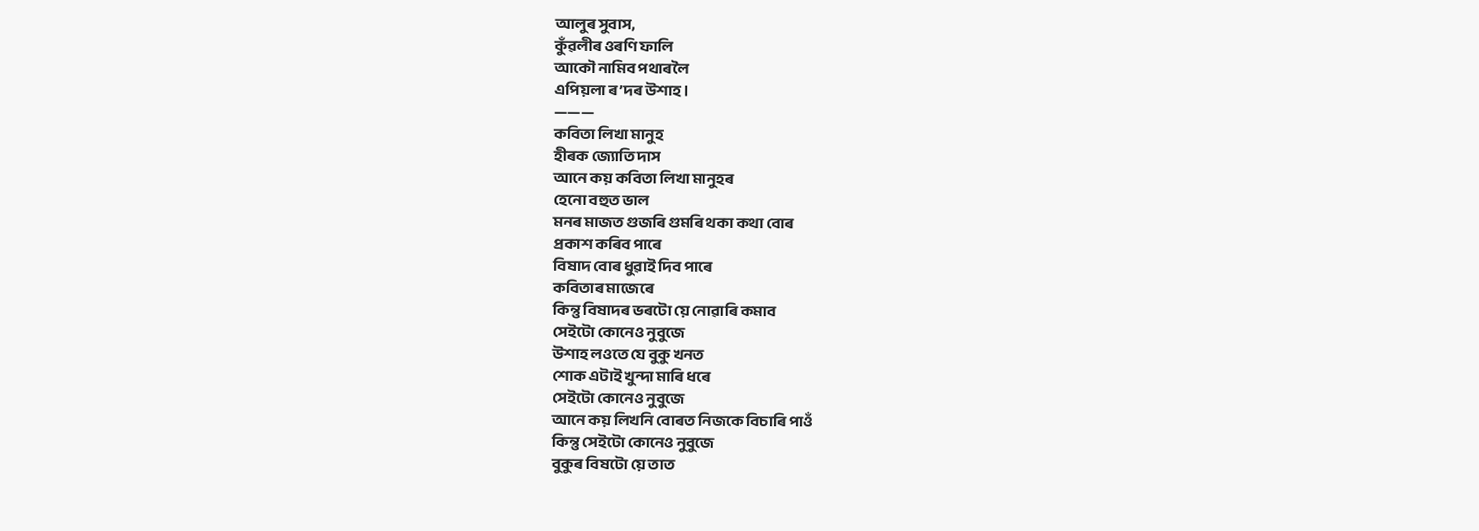আলুৰ সুবাস,
কুঁৱলীৰ ওৰণি ফালি
আকৌ নামিব পথাৰলৈ
এপিয়লা ৰ’দৰ উশাহ।
———
কবিতা লিখা মানুহ
হীৰক জ্যোতি দাস
আনে কয় কবিতা লিখা মানুহৰ
হেনো বহুত ভাল
মনৰ মাজত গুজৰি গুমৰি থকা কথা বোৰ
প্ৰকাশ কৰিব পাৰে
বিষাদ বোৰ ধুৱাই দিব পাৰে
কবিতাৰ মাজেৰে
কিন্তু বিষাদৰ ভৰটো য়ে নোৱাৰি কমাব
সেইটো কোনেও নুবুজে
উশাহ লওতে যে বুকু খনত
শোক এটাই খুন্দা মাৰি ধৰে
সেইটো কোনেও নুবুজে
আনে কয় লিখনি বোৰত নিজকে বিচাৰি পাওঁ
কিন্তু সেইটো কোনেও নুবুজে
বুকুৰ বিষটো য়ে তাত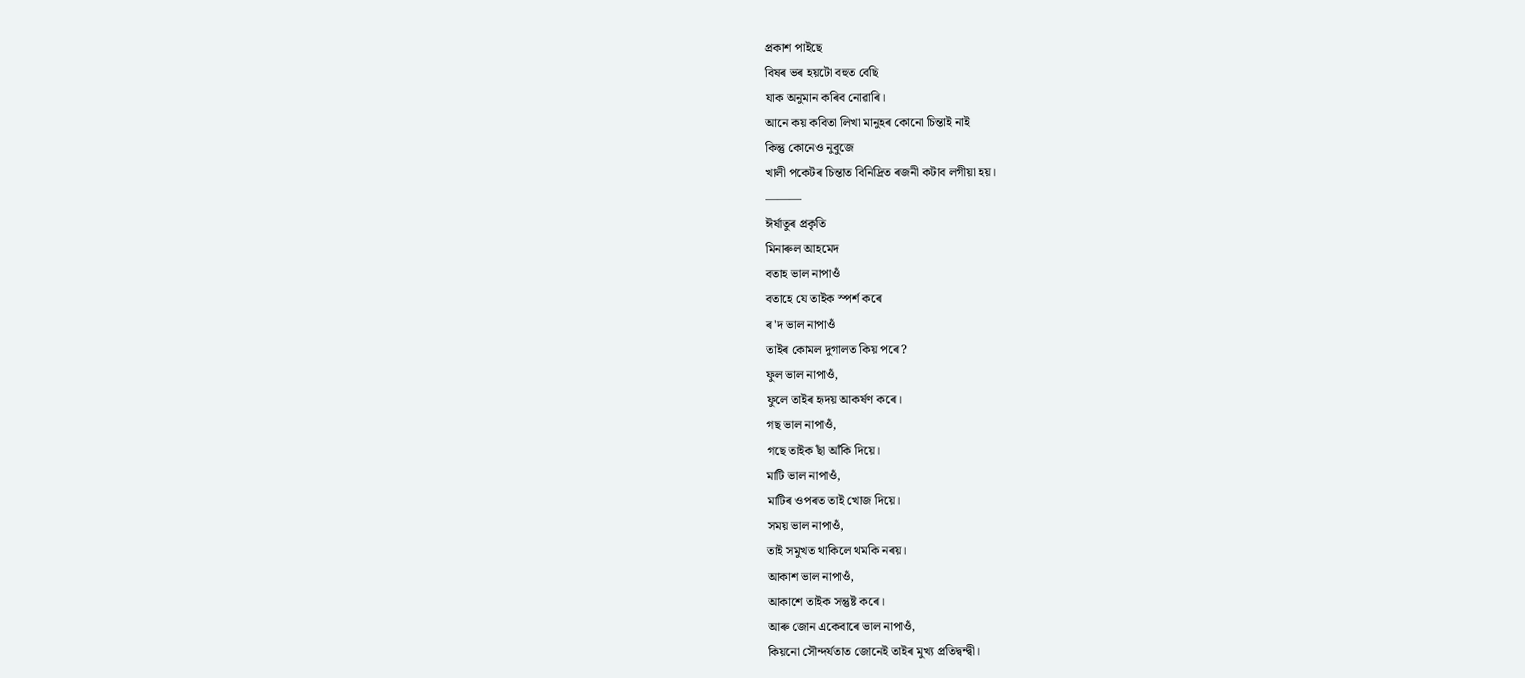প্ৰকাশ পাইছে
বিষৰ ভৰ হয়টো বহুত বেছি
যাক অনুমান কৰিব নোৱাৰি।
আনে কয় কবিতা লিখা মানুহৰ কোনো চিন্তাই নাই
কিন্তু কোনেও নুবুজে
খালী পকেটৰ চিন্তাত বিনিদ্ৰিত ৰজনী কটাব লগীয়া হয়।
———
ঈর্ষাতুৰ প্ৰকৃতি
মিনাৰুল আহমেদ
বতাহ ভাল নাপাওঁ
বতাহে যে তাইক স্পৰ্শ কৰে
ৰ'দ ভাল নাপাওঁ
তাইৰ কোমল দুগালত কিয় পৰে?
ফুল ভাল নাপাওঁ,
ফুলে তাইৰ হৃদয় আকৰ্ষণ কৰে।
গছ ভাল নাপাওঁ,
গছে তাইক ছাঁ আঁকি দিয়ে।
মাটি ভাল নাপাওঁ,
মাটিৰ ওপৰত তাই খোজ দিয়ে।
সময় ভাল নাপাওঁ,
তাই সমুখত থাকিলে থমকি নৰয়।
আকাশ ভাল নাপাওঁ,
আকাশে তাইক সন্তুষ্ট কৰে।
আৰু জোন একেবাৰে ভাল নাপাওঁ,
কিয়নো সৌন্দৰ্যতাত জোনেই তাইৰ মুখ্য প্ৰতিদ্বন্দ্বী।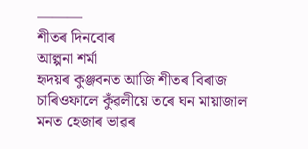———
শীতৰ দিনবোৰ
আল্পনা শৰ্মা
হৃদয়ৰ কুঞ্জবনত আজি শীতৰ বিৰাজ
চাৰিওফালে কুঁৱলীয়ে তৰে ঘন মায়াজাল
মনত হেজাৰ ভাৱৰ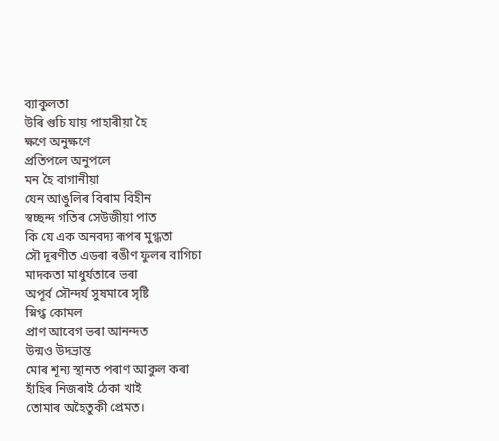ব্যাকুলতা
উৰি গুচি যায় পাহাৰীয়া হৈ
ক্ষণে অনুক্ষণে
প্ৰতিপলে অনুপলে
মন হৈ বাগানীয়া
যেন আঙুলিৰ বিৰাম বিহীন
স্বচ্ছন্দ গতিৰ সেউজীয়া পাত
কি যে এক অনবদ্য ৰূপৰ মুগ্ধতা
সৌ দূৰণীত এডৰা ৰঙীণ ফুলৰ বাগিচা
মাদকতা মাধুৰ্যতাৰে ভৰা
অপূৰ্ব সৌন্দৰ্য সুষমাৰে সৃষ্টি
স্নিগ্ধ কোমল
প্ৰাণ আবেগ ভৰা আনন্দত
উন্মও উদভ্ৰান্ত
মোৰ শূন্য স্থানত পৰাণ আকুল কৰা
হাঁহিৰ নিজৰাই ঠেকা খাই
তোমাৰ অহৈতুকী প্ৰেমত।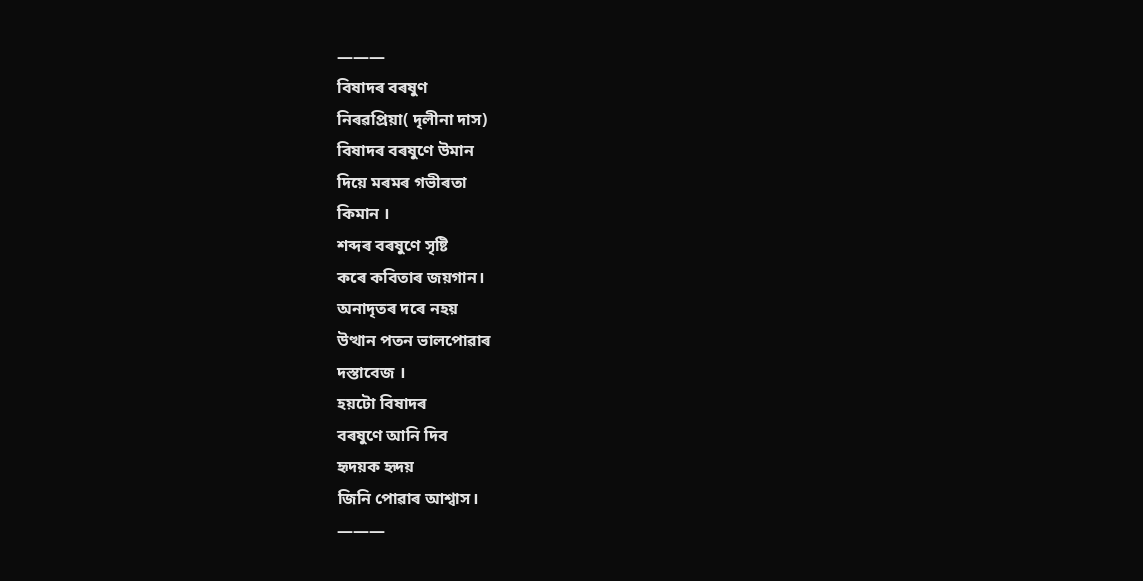———
বিষাদৰ বৰষুণ
নিৰৱপ্ৰিয়া( দৃলীনা দাস)
বিষাদৰ বৰষুণে উমান
দিয়ে মৰমৰ গভীৰতা
কিমান ।
শব্দৰ বৰষুণে সৃষ্টি
কৰে কবিতাৰ জয়গান।
অনাদৃতৰ দৰে নহয়
উত্থান পতন ভালপোৱাৰ
দস্তাবেজ ।
হয়টো বিষাদৰ
বৰষুণে আনি দিব
হৃদয়ক হৃদয়
জিনি পোৱাৰ আশ্বাস।
———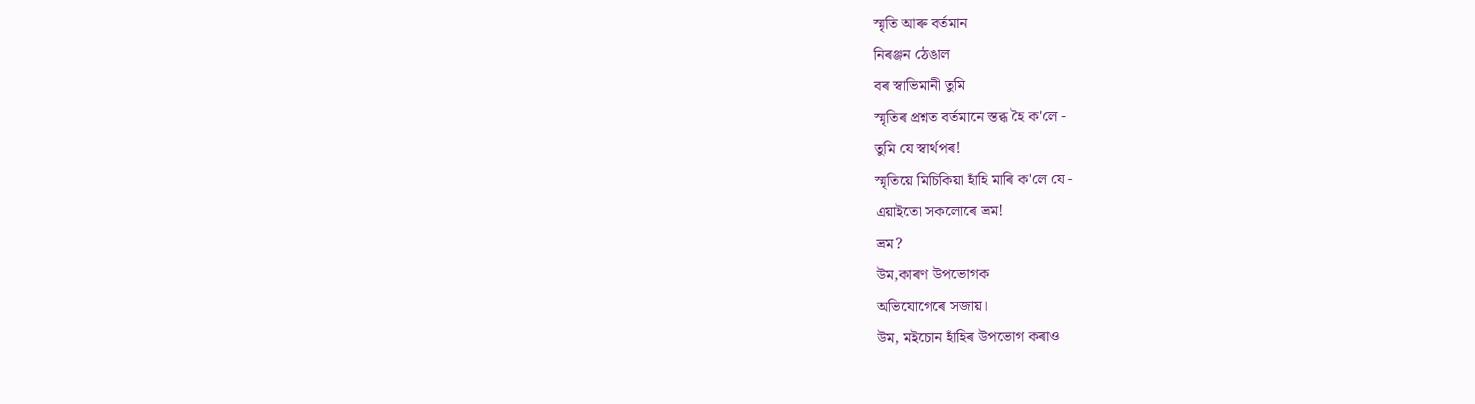স্মৃতি আৰু বৰ্তমান
নিৰঞ্জন ঠেঙাল
বৰ স্বাভিমানী তুমি
স্মৃতিৰ প্ৰশ্নত বৰ্তমানে স্তব্ধ হৈ ক'লে -
তুমি যে স্বাৰ্থপৰ!
স্মৃতিয়ে মিচিকিয়া হাঁহি মাৰি ক'লে যে -
এয়াইতো সকলোৰে ভ্ৰম!
ভ্ৰম?
উম,কাৰণ উপভোগক
অভিযোগেৰে সজায়।
উম, মইচোন হাঁহিৰ উপভোগ কৰাও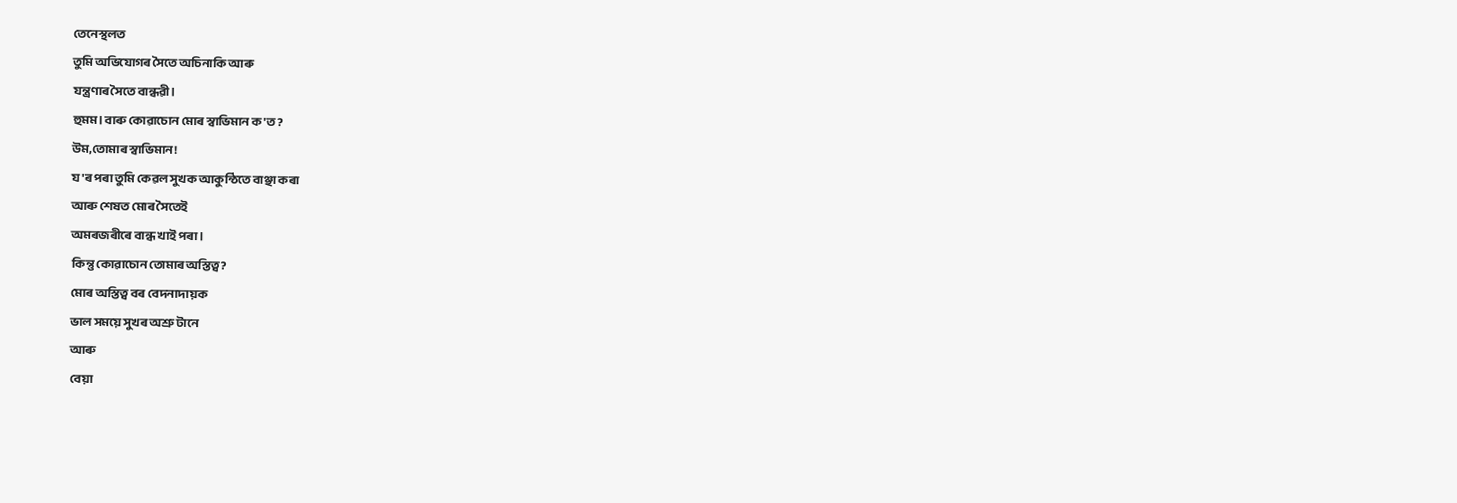তেনেস্থলত
তুমি অভিযোগৰ সৈতে অচিনাকি আৰু
যন্ত্ৰণাৰ সৈতে বান্ধৱী।
হুমম। বাৰু কোৱাচোন মোৰ স্বাভিমান ক'ত?
উম,তোমাৰ স্বাভিমান!
য'ৰ পৰা তুমি কেৱল সুখক আকুন্ঠিতে বাঞ্ছা কৰা
আৰু শেষত মোৰ সৈতেই
অমৰজৰীৰে বান্ধ খাই পৰা ।
কিন্তু কোৱাচোন তোমাৰ অস্তিত্ব?
মোৰ অস্তিত্ব বৰ বেদনাদায়ক
ভাল সময়ে সুখৰ অশ্ৰু টানে
আৰু
বেয়া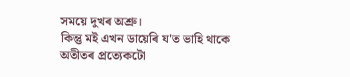সময়ে দুখৰ অশ্ৰু।
কিন্তু মই এখন ডায়েৰি য'ত ভাহি থাকে
অতীতৰ প্ৰত্যেকটো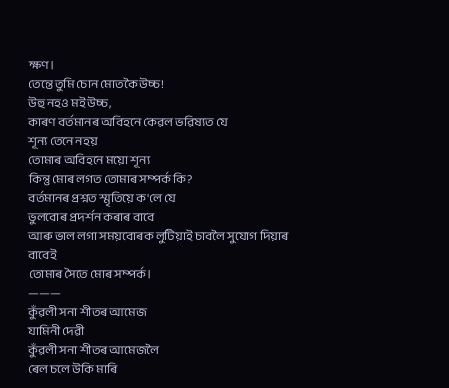ক্ষণ।
তেন্তে তুমি চোন মোতকৈ উচ্চ!
উহু নহও মই উচ্চ,
কাৰণ বৰ্তমানৰ অবিহনে কেৱল ভৱিষ্যত যে
শূন্য তেনে নহয়
তোমাৰ অবিহনে ময়ো শূন্য
কিন্তু মোৰ লগত তোমাৰ সম্পৰ্ক কি?
বৰ্তমানৰ প্ৰশ্নত স্মৃতিয়ে ক'লে যে
ভুলবোৰ প্ৰদৰ্শন কৰাৰ বাবে
আৰু ভাল লগা সময়বোৰক লুটিয়াই চাবলৈ সুযোগ দিয়াৰ বাবেই
তোমাৰ সৈতে মোৰ সম্পৰ্ক।
———
কুঁৱলী সনা শীতৰ আমেজ
যামিনী দেৱী
কুঁৱলী সনা শীতৰ আমেজলৈ
ৰেল চলে উকি মাৰি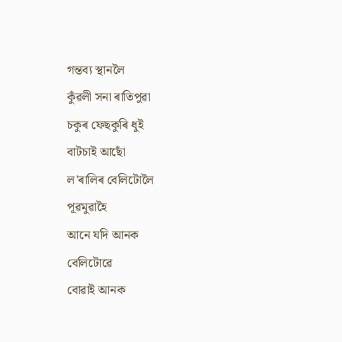গন্তব্য স্থানলৈ
কুঁৱলী সনা ৰাতিপুৱা
চকুৰ ফেছকুৰি ধুই
বাটচাই আছোঁ
ল'ৰালিৰ বেলিটোলৈ
পূৱমুৱাহৈ
আনে যদি আনক
বেলিটোৱে
বোৱাই আনক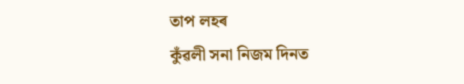তাপ লহৰ
কুঁৱলী সনা নিজম দিনত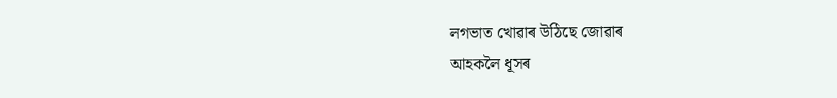লগভাত খোৱাৰ উঠিছে জোৱাৰ
আহকলৈ ধূসৰ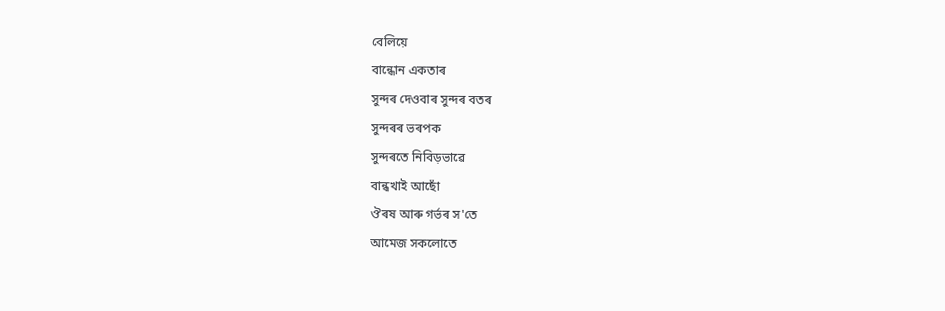বেলিয়ে
বান্ধোন একতাৰ
সুন্দৰ দেওবাৰ সুন্দৰ বতৰ
সুন্দৰৰ ভৰপক
সুন্দৰতে নিবিড়ভাৱে
বান্ধখাই আছোঁ
ঔৰষ আৰু গৰ্ভৰ স'তে
আমেজ সকলোতে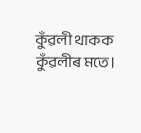কুঁৱলী থাকক কুঁৱলীৰ মতে।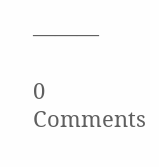———

0 Comments